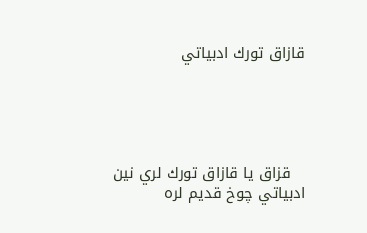قازاق تورك ادبياتي





   قزاق يا قازاق تورك لري نين ادبياتي چوخ قديم لره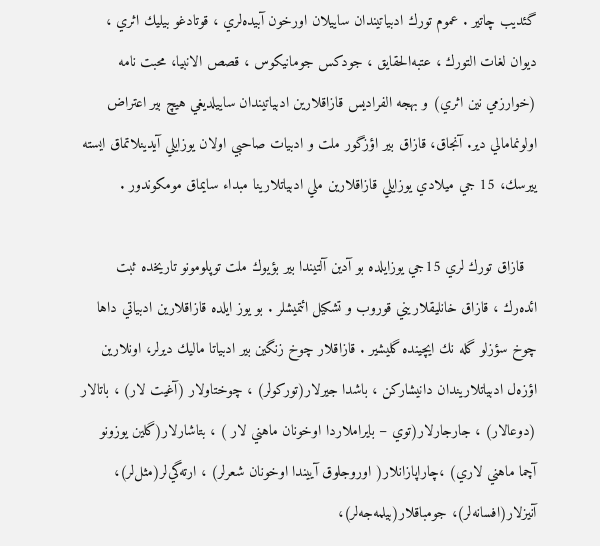گئديب چاتير . عموم تورك ادبياتيندان ساييلان اورخون آبيده‌لري ، قوتادغو بيليك اثري ، ديوان لغات التورك ، عتبه‌الحقايق ، جودكس جومانيكوس ، قصص الانبيا، محبت نامه (خوارزمي نين اثري) و بهجه الفراديس قازاقلارين ادبياتيندان ساييلديغي هيچ بير اعتراض اولونمامالي دير. آنجاق، قازاق بير اؤزگور ملت و ادبيات صاحبي اولان يوزايلي آيدينلاتماق ايسته ييرسك، 15 جي ميلادي يوزايلي قازاقلارين ملي ادبياتلارينا مبداء سايماق مومكوندور .

   قازاق تورك لري 15جي يوزايلده بو آدين آلتيندا بير بؤيوك ملت توپلومونو تاريخده ثبت ائده‌رك ، قازاق خانليقلاريني قوروب و تشكيل ائتميشلر . بو يوز ايلده قازاقلارين ادبياتي داها چوخ سؤزلو گله نك ايچينده گليشير . قازاقلار چوخ زنگين بير ادبياتا ماليك ديرلر، اونلارين اؤزه‌ل ادبياتلاريندان دانيشاركن ، باشدا جيرلار(توركولر) ، چوختاولار (آغيت لار) ، باتالار (دوعالار) ، جارجارلار(توي – بايراملاردا اوخونان ماهني لار ) ، بتاشارلار(گلين يوزونو آچما ماهني لاري) ،چاراپازانلار( اوروجلوق آييندا اوخونان شعرلر) ، ارته‌گي‌لر(مثل‌لر)، آنيزلار(افسانه‌لر)، جومباقلار(بيلمه‌جه‌لر)،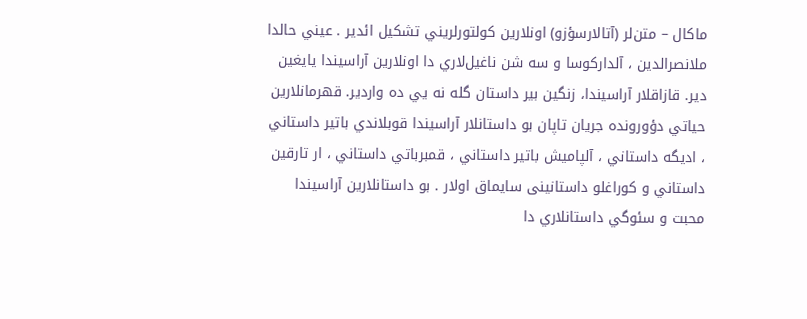ماكال – متن‌لر (آتالارسؤزو) اونلارين كولتورلريني تشكيل ائدير . عيني حالدا ملانصرالدين ، آلداركوسا و سه شن ناغيل‌لاري دا اونلارين آراسيندا يایغين دير. قازاقلار آراسيندا، زنگين بير داستان گله نه يي ده واردير. قهرمانلارين حياتي دؤورونده جريان تاپان بو داستانلار آراسيندا قوبلاندي باتير داستاني ، اديگه داستاني ، آلپاميش باتير داستاني ، قمبرباتي داستاني ، ار تارقين داستاني و كوراغلو داستانينی سايماق اولار . بو داستانلارين آراسيندا محبت و سئوگي داستانلاري دا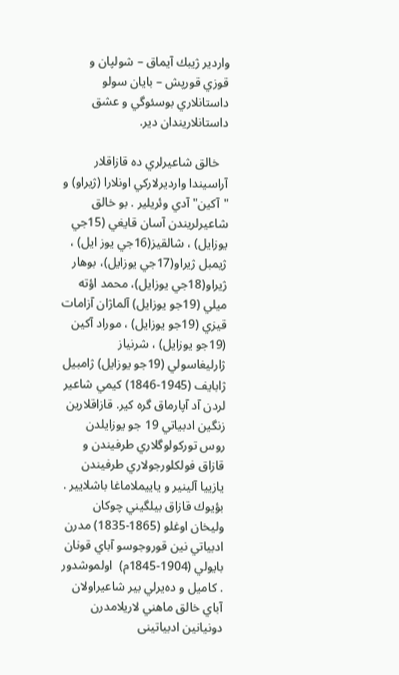واردير ژيبك آيماق – شولپان و قوزي قورپش – بايان سولو داستانلاري بوسئوگي و عشق داستانلاريندان دير.

   خالق شاعيرلري ده قازاقلار آراسيندا وارديرلاركي اونلارا (ژيراو) و "آكين" آدي وئريلير . بو خالق شاعيرلريندن آسان قايغي (15جي يوزايل) ، شالقيز(16جي يوز ايل) ، ژيمبل ژيراو(17جي يوزايل)، بوهار ژيراو(18جي يوزايل)، محمد اؤته ميلي (19جو يوزايل) آلماژان آزامات قيزي (19جو يوزايل) ، موراد آكين (19جو يوزايل) ، شرنياز ژارليغاسولي (19جو يوزايل) ژامبيل ژابايف (1945-1846) كيمي شاعير لردن آد آپارماق گره كير. قازاقلارين زنگين ادبياتي 19 جو يوزايلدن روس توركولوگلاري طرفيندن و قازاق فولكلورجولاري طرفيندن يازييا آلينير و ياييملاماغا باشلايير . بؤيوك قازاق بيلگيني چوكان وليخان اوغلو (1865-1835) مدرن ادبياتي نين قوروجوسو آباي قونان بايولي (1904-1845م)  اولموشدور . كاميل و ده‌يرلي بير شاعيراولان آباي خالق ماهني لاريلامدرن دونيانين ادبياتینی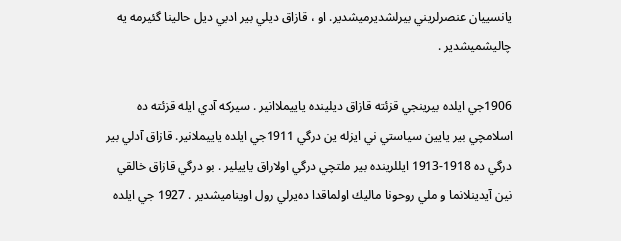يانسييان عنصرلريني بيرلشديرميشدير. او ، قازاق ديلي بير ادبي ديل حالينا گئيرمه يه چاليشمیشدير .

1906جي ايلده بيرينجي قزئته قازاق ديلينده ياييملاانير . سيركه آدي ايله قزئته ده اسلامچي بير يايين سياستي ني ايزله ين درگي 1911جي ايلده ياييملانير. قازاق آدلي بير درگي ده 1918-1913 ايللرينده بير ملتچي درگي اولاراق ياييلير . بو درگي قازاق خالقي نين آيدینلانما و ملي روحونا ماليك اولماقدا ده‌يرلي رول اويناميشدير . 1927 جي ايلده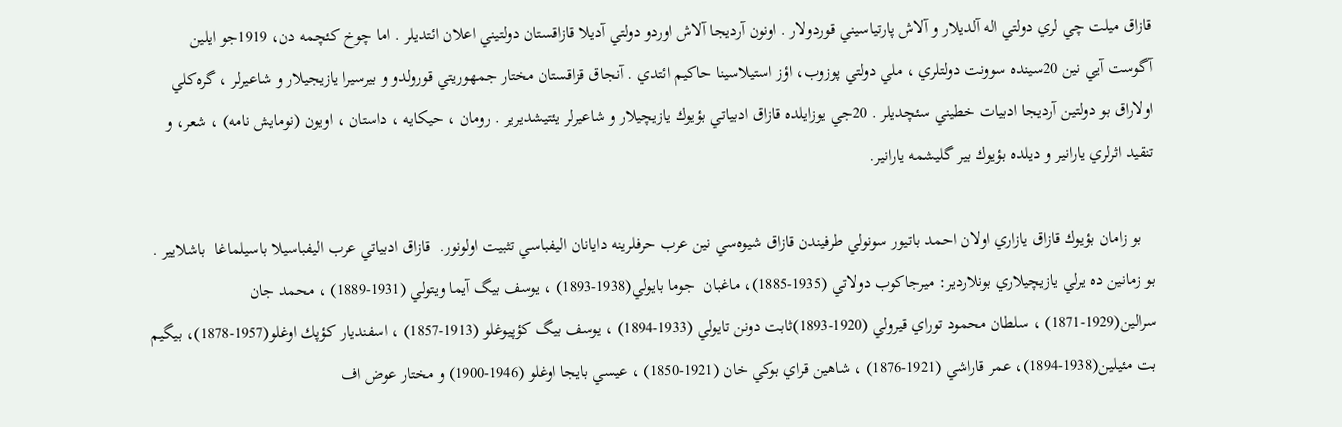قازاق ميلت چي لري دولتي اله آلديلار و آلاش پارتياسيني قوردولار . اونون آرديجا آلاش اوردو دولتي آديلا قازاقستان دولتيني اعلان ائتديلر . اما چوخ كئچمه دن، 1919جو ايلين آگوست آيي نين 20سينده سوونت دولتلري ، ملي دولتي پوزوب، اؤز استيلاسينا حاكيم ائتدي . آنجاق قزاقستان مختار جمهوريتي قورولدو و بيرسيرا يازيجيلار و شاعيرلر ، گره‌كلي  اولاراق بو دولتين آرديجا ادبيات خطيني سئچديلر . 20جي يوزايلده قازاق ادبياتي بؤيوك يازيچيلار و شاعيرلر يئتيشديرير . رومان ، حیكايه ، داستان ، اويون (نومايش نامه) ، شعر، و تنقيد اثرلري يارانير و ديلده بؤيوك بير گليشمه يارانير.

   بو زامان بؤيوك قازاق يازاري اولان احمد باتيور سونولي طرفيندن قازاق شيوه‌سي نين عرب حرفلرينه دايانان اليفباسي تثبيت اولونور.  قازاق ادبياتي عرب اليفباسيلا باسيلماغا  باشلايير . بو زمانين ده يرلي يازيچيلاري بونلاردير: ميرجاكوب دولاتي (1935-1885)، ماغبان  جوما بايولي(1938-1893) ، يوسف بيگ آيما ويتولي (1931-1889) ، محمد جان سرالين(1929-1871) ، سلطان محمود توراي قيرولي (1920-1893)ثابت دونن تايولي (1933-1894) ، يوسف بيگ كؤپيوغلو (1913-1857) ، اسفنديار كؤپك اوغلو(1957-1878)، بيگيم بت مئيلين(1938-1894)، عمر قاراشي (1921-1876) ، شاهين قراي بوكي خان (1921-1850) ، عيسي بايجا اوغلو (1946-1900) و مختار عوض اف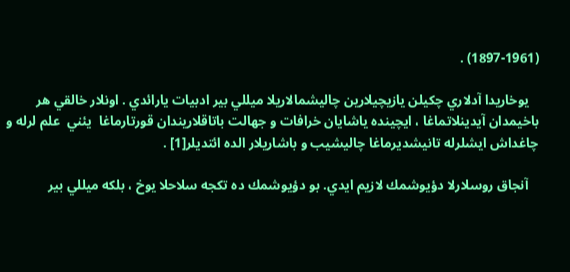(1897-1961) .

   يوخاريدا آدلاري چكيلن يازيچيلارين چاليشمالاريلا ميللي بير ادبيات يارائدي . اونلار خالقي هر باخيمدان آيدینلاتماغا ، ايچينده ياشايان خرافات و جهالت باتاقلاريندان قورتارماغا  یئني  علم لرله و چاغداش ايشلرله تانيشديرماغا چاليشيب و باشاريلار الده ائتديلر[1] .

   آنجاق روسلارلا دؤيوشمك لازيم ايدي. بو دؤيوشمك ده تكجه سلاحلا يوخ ، بلكه ميللي بير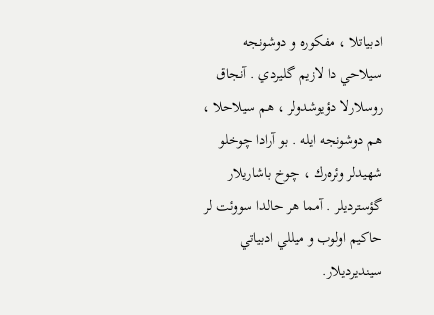ادبياتلا ، مفكوره و دوشونجه سيلاحي دا لازيم گليردي . آنجاق روسلارلا دؤيوشدولر ، هم سيلاحلا ، هم دوشونجه ايله . بو آرادا چوخلو شهيدلر وئره‌رك ، چوخ باشاريلار گؤسترديلر . آمما هر حالدا سووئت لر حاكيم اولوب و ميللي ادبياتي سينديرديلار.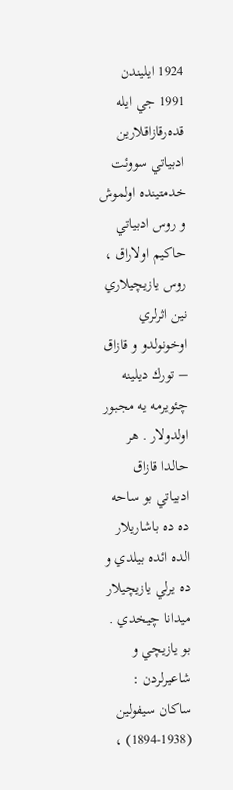1924 ايليندن 1991 جي ايله قده‌رقازاقلارين ادبياتي سووئت خدمتينده اولموش و روس ادبياتي حاكيم اولاراق ، روس يازيچيلاري نين اثرلري اوخونولدو و قازاق – تورك ديلينه چئويرمه يه مجبور اولدولار . هر حالدا قازاق ادبياتي بو ساحه ده ده باشاريلار الده ائده بيلدي و ده يرلي يازيچيلار ميدانا چيخدي . بو يازيچي و شاعيرلردن : ساكان سيفولين (1938-1894) ،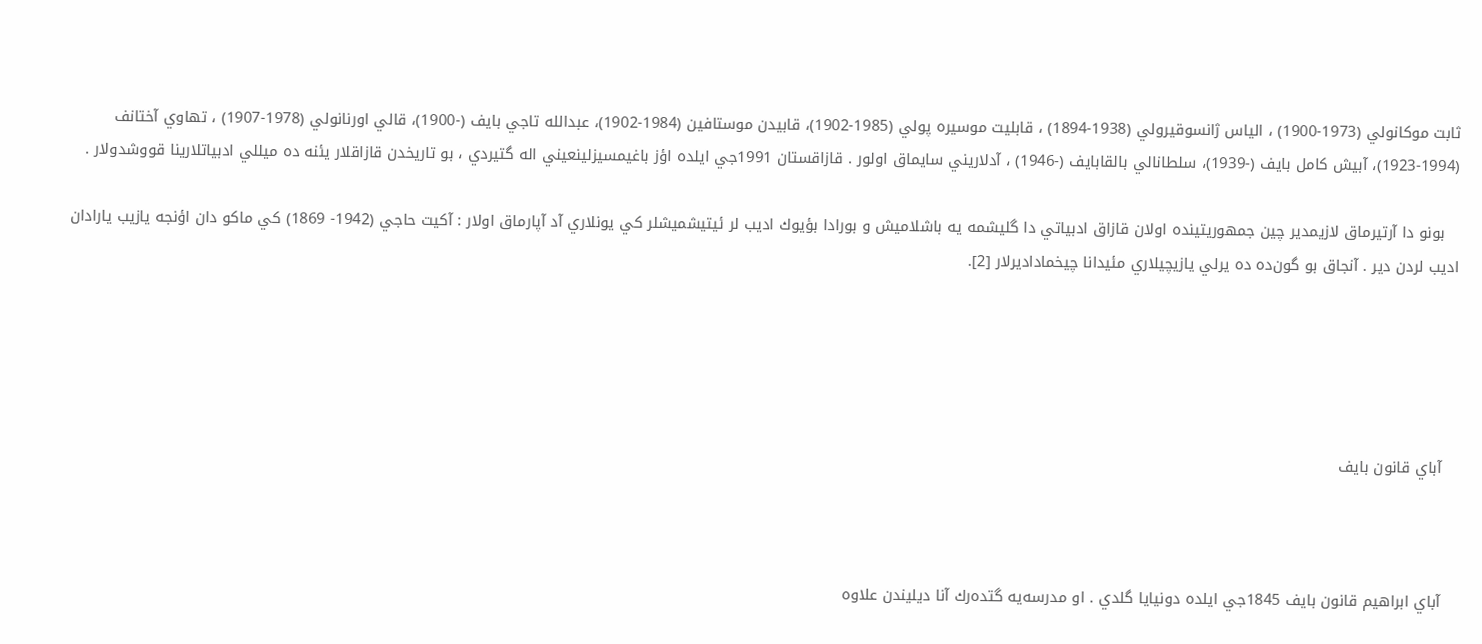ثابت موكانولي (1973-1900) ، الياس ژانسوقيرولي (1938-1894) ، قابليت موسيره پولي (1985-1902)، قابيدن موستافين (1984-1902)، عبدالله تاجي بايف (-1900)، قالي اورنانولي (1978-1907) ، تهاوي آختانف (1994-1923)، آبيش كامل بايف (-1939)، سلطانالي بالقابايف (-1946) ، آدلاريني سايماق اولور . قازاقستان 1991جي ايلده اؤز باغيمسيزلينعيني اله گتيردي ، بو تاريخدن قازاقلار یئنه ده ميللي ادبياتلارينا قووشدولار .

   بونو دا آرتيرماق لازيمدير چين جمهوريتينده اولان قازاق ادبياتي دا گليشمه يه باشلاميش و بورادا بؤيوك اديب لر ئيتيشميشلر كي يونلاري آد آپارماق اولار : آكيت حاجي (1942- 1869) كي ماكو دان اؤنجه يازيب يارادان اديب لردن دير . آنجاق بو گون‌ده ده يرلي يازيچيلاري مئيدانا چیخماداديرلار [2].





   آباي قانون بايف



   آباي ابراهيم قانون بايف 1845جي ايلده دونيايا گلدي . او مدرسه‌يه گتده‌رك آنا ديليندن علاوه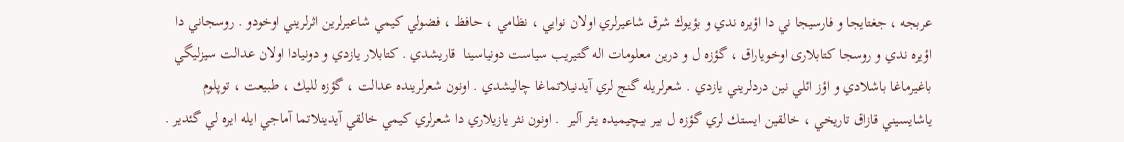عربجه ، جغتايجا و فارسيجا ني دا اؤيره ندي و بؤيوك شرق شاعيرلري اولان نوايي ، نظامي ، حافظ ، فضولي كيمي شاعيرلرين اثرلريني اوخودو . روسجاني دا اؤيره ندي و روسجا كتابلاری اوخوياراق ، گؤزه ل و درين معلومات اله گتيريب سياست دونياسينا  قاريشدي . كتابلار يازدي و دونيادا اولان عدالت سيزليگي باغيرماغا باشلادي و اؤز ائلي نين دردلريني يازدي . شعرلريله گنج لري آيدنيلاتماغا چاليشدي . اونون شعرلرينده عدالت ، گؤزه لليك ، طبيعت ، توپلوم ياشايسيني قازاق تاريخي ، خالقين ايستك لري گؤزه ل بير بيچيميده يئر آلير  . اونون نثر يازيلاري دا شعرلري كيمي خالقي آيدینلاتما آماجي ايله ايره لي گئدير .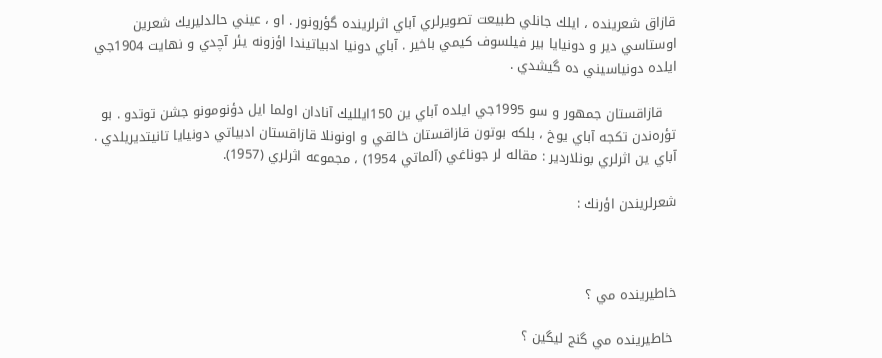قازاق شعرينده ، ايلك جانلي طبيعت تصويرلري آباي اثرلرينده گؤرونور . او ، عيني حالدليريك شعرين اوستاسي دير و دونيايا بير فيلسوف كيمي باخير . آباي دونيا ادبياتيندا اؤزونه يئر آچدي و نهايت 1904جي ايلده دونياسيني ده گيشدي .

   قازاقستان جمهور و سو 1995جي ايلده آباي ين 150ايلليك آنادان اولما ايل دؤنومونو جشن توتدو . بو تؤره‌ندن تكجه آباي يوخ ، بلكه بوتون قازاقستان خالقي و اونونلا قازاقستان ادبياتي دونيايا تانيتديريلدي . آباي ين اثرلري بونلاردير : مقاله لر جوناغي (آلماتي 1954) ، مجموعه اثرلري (1957).

شعرلريندن اؤرنك :



خاطيرينده مي ؟

 خاطيرينده مي گنج ليگين ؟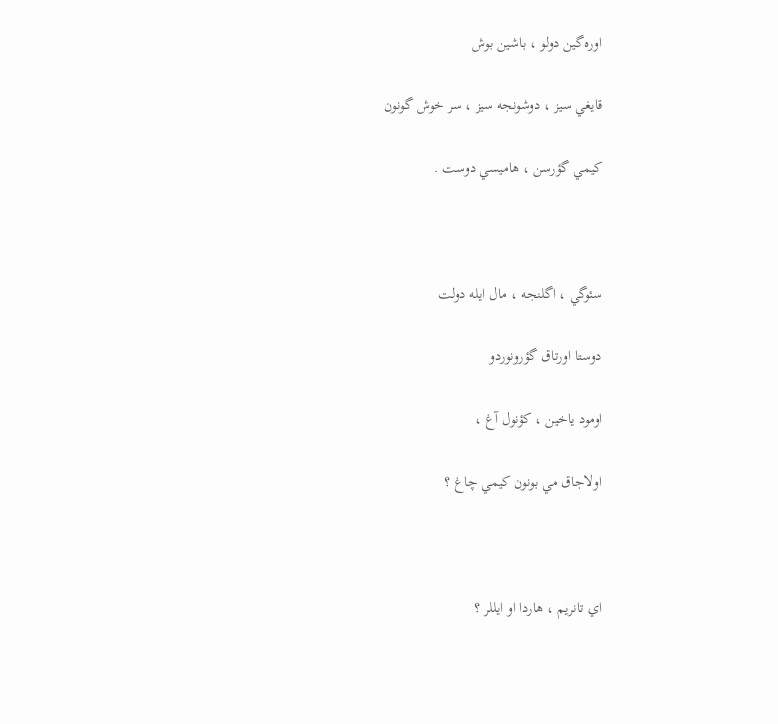اوره‌گين دولو ، باشين بوش

قايغي سيز ، دوشونجه سيز ، سر خوش گونون

كيمي گؤرسن ، هاميسي دوست .



سئوگي ، اگلنجه ، مال ايله دولت

دوستا اورتاق گؤرونوردو

اومود ياخين ، كؤنول آغ ،

اولاجاق مي بونون كيمي چاغ ؟



اي تانريم ، هاردا او ايللر ؟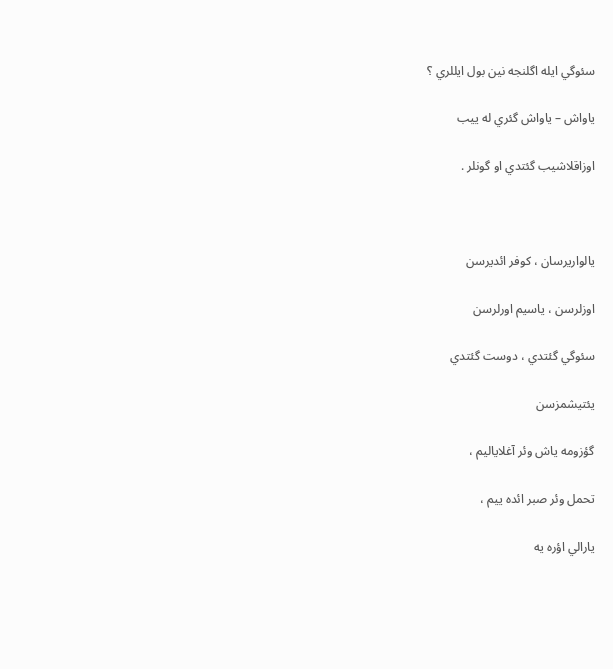سئوگي ايله اگلنجه نين بول ايللري ؟

ياواش – ياواش گئري له ييب

اوزاقلاشيب گئتدي او گونلر .



يالواريرسان ، كوفر ائديرسن

اوزلرسن ، ياسيم اورلرسن

سئوگي گئتدي ، دوست گئتدي

يئتيشمزسن

گؤزومه ياش وئر آغلاياليم ،

تحمل وئر صبر ائده ييم ،

يارالي اؤره يه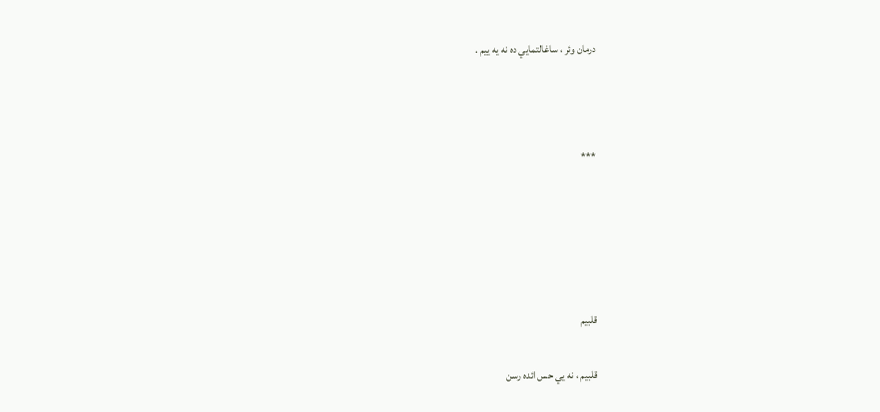درمان وئر ، ساغالتمايي ده نه يه ييم .



***





قلبيم

قلبيم ، نه يي حس ائده رسن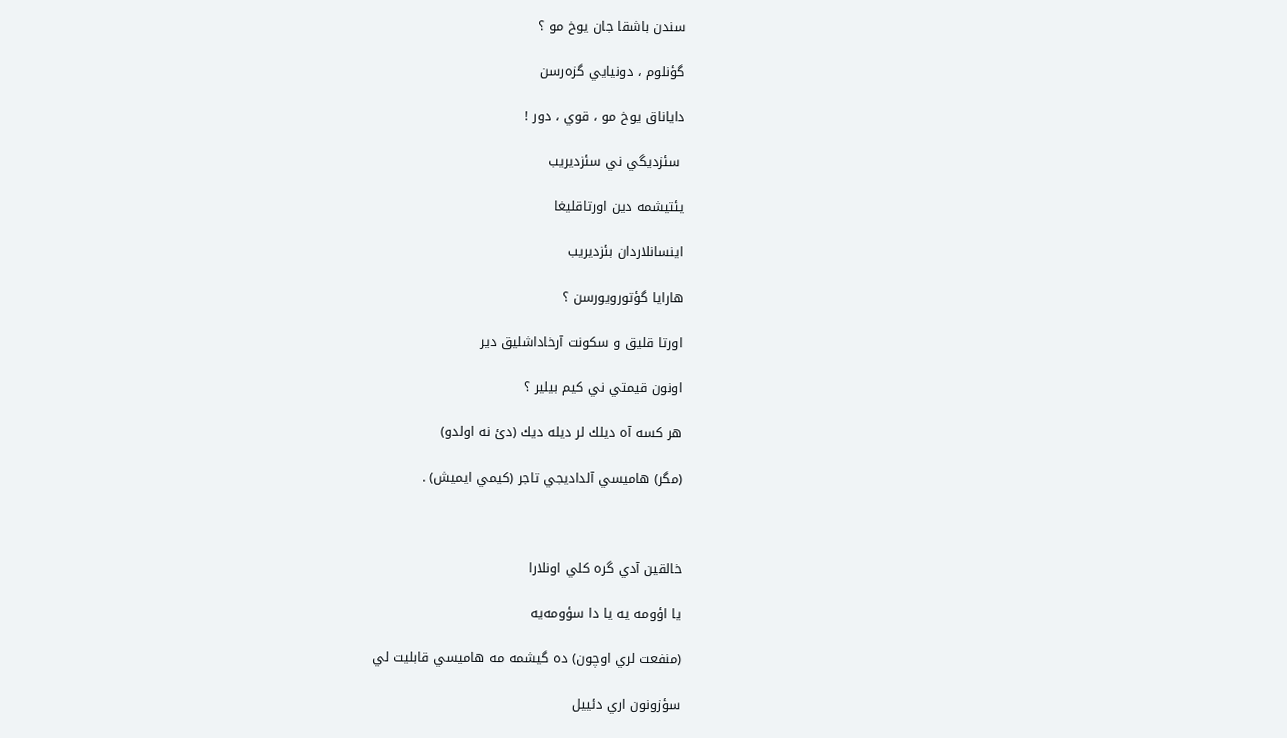سندن باشقا جان يوخ مو ؟

گؤنلوم ، دونيايي گزه‌رسن

داياناق يوخ مو ، قوي ، دور !

 سئزديگي ني سئزديريب

يئتيشمه دين اورتاقليغا

اينسانلاردان بئزديريب

هارايا گؤتورويورسن ؟

اورتا قليق و سكونت آرخاداشليق دير

اونون قيمتي ني كيم بيلير ؟

هر كسه آه ديلك لر ديله ديك (دئ نه اولدو)

(مگر) هاميسي آلداديجي تاجر (كيمي ايميش) .



خالقين آدي گره كلي اونلارا

يا اؤومه يه يا دا سؤومه‌يه

(منفعت لري اوچون) ده گيشمه مه هاميسي قابليت لي

سؤزونون اري دئييل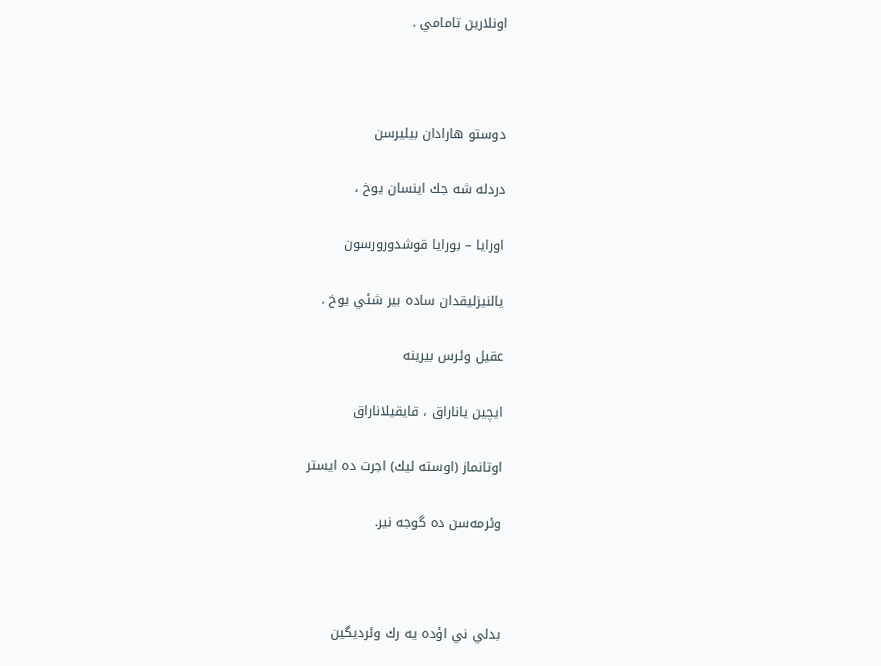اونلارين تامامي .



دوستو هارادان بيليرسن

دردله شه جك اينسان يوخ ،

اورايا – بورايا قوشدورورسون

يالنيزليقدان ساده بير شئي يوخ .

عقيل وئرس بيرينه

ايچين ياناراق ، قايقيلاناراق

اوتانماز (اوسته ليك) اجرت ده ايستر

وئرمه‌سن ده گوجه نير.



بدلي ني اؤده يه رك وئرديگين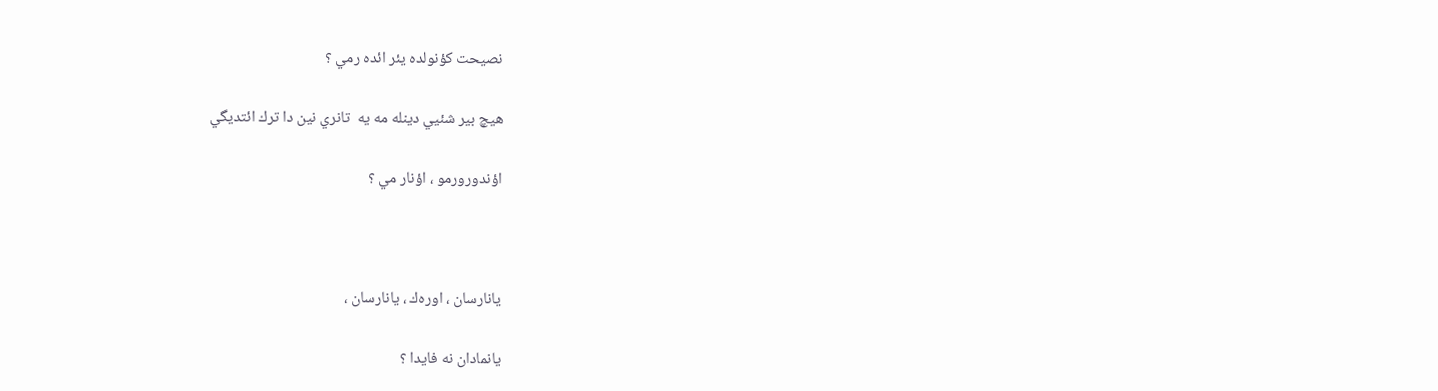نصيحت كؤنولده یئر ائده رمي ؟

هيچ بير شئیي دينله مه يه  تانري نين دا ترك ائتديگي

اؤندورورمو ، اؤنار مي ؟



يانارسان ، اوره‌ك ، يانارسان ،

يانمادان نه فايدا ؟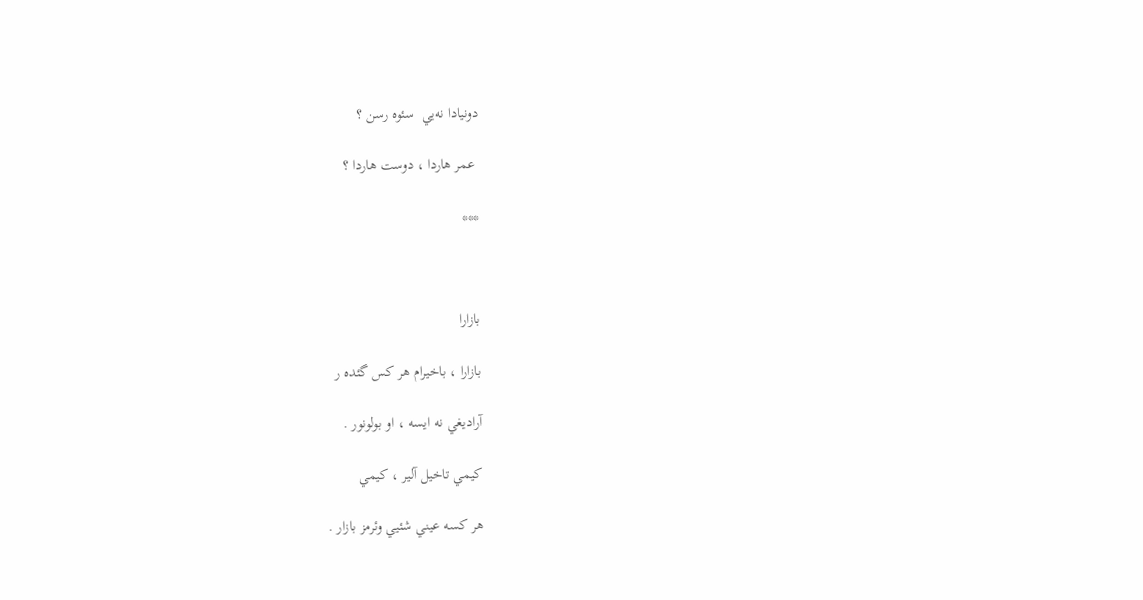دونيادا نه‌يي  سئوه رسن ؟

 عمر هاردا ، دوست هاردا ؟

***



بازارا

بازارا ، باخيرام هر كس گئده ر

آراديغي نه ايسه ، او بولونور .

كيمي تاخيل آلير ، كيمي

هر كسه عيني شئيي وئرمز بازار .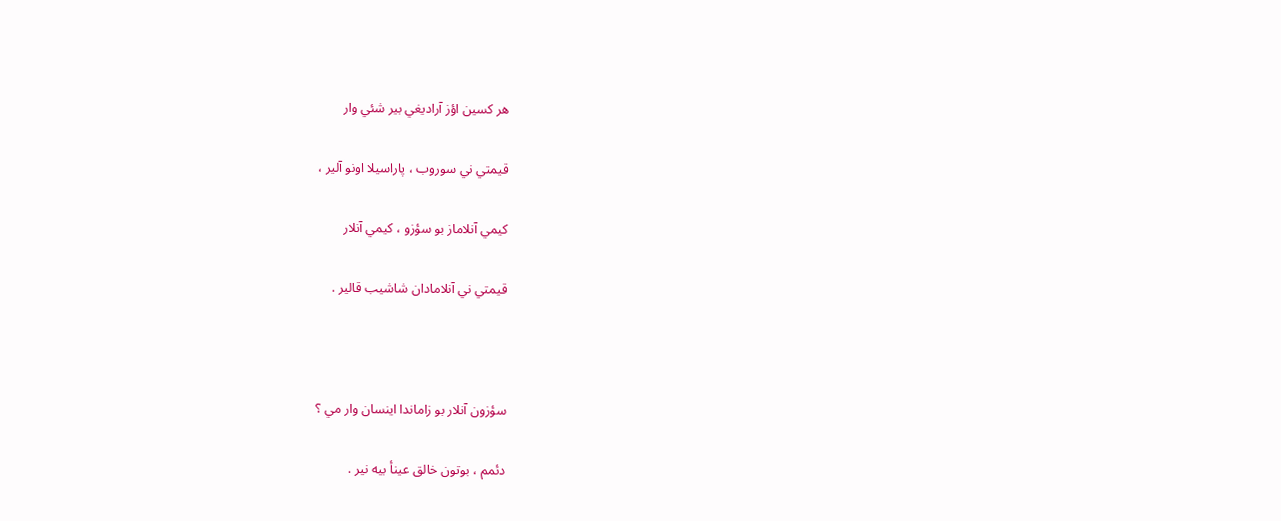هر كسين اؤز آراديغي بير شئي وار

قيمتي ني سوروب ، پاراسيلا اونو آلير ،

كيمي آنلاماز بو سؤزو ، كيمي آنلار

قيمتي ني آنلامادان شاشيب قالير .



سؤزون آنلار بو زاماندا اينسان وار مي ؟

دئمم ، بوتون خالق عينأ بيه نير .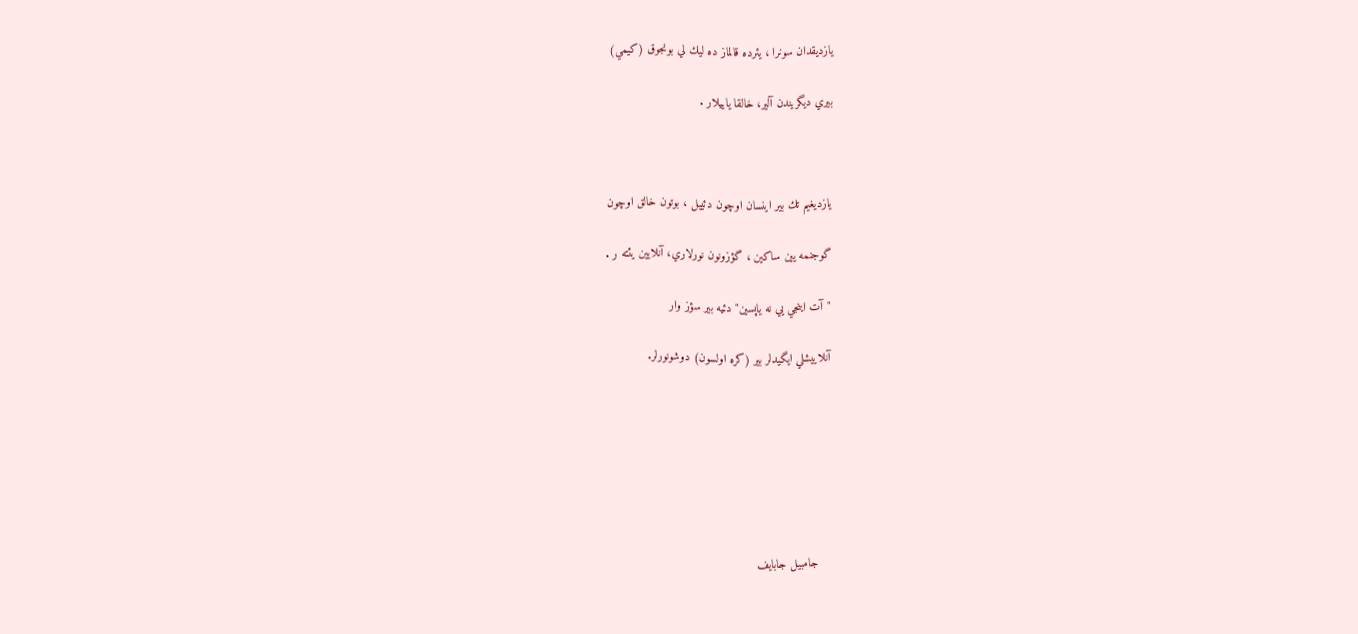يازديقدان سونرا ، يئرده قالماز ده ليك لي بونجوق (كيمي)

بيري ديگريندن آلير، خالقا ياييلار .



يازديغيم تك بير اينسان اوچون دئييل ، بوتون خالق اوچون

گوجنمه يين ساكين ، گؤزونون نورلاري، آنلايين يئته ر .

"آت اينجي يي نه ياپسين" دئيه بير سؤز وار

آنلاييشلي ايگيدلر بير (كره اولسون) دوشونورلر.







   جامبيل جابايف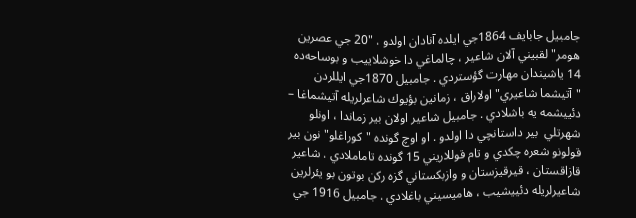جامبيل جابايف 1864جي ايلده آنادان اولدو . "20 جي عصرين هومر" لقبيني آلان شاعير ، چالماغي دا خوشلاييب و بوساحه‌ده  14 ياشيندان مهارت گؤستردي . جامبيل 1870جي ايللردن "آتيشما شاعيري" اولاراق ، زمانين بؤيوك شاعرلريله آتيشماغا – دئييشمه يه باشلادي . جامبيل شاعير اولان بير زماندا ، اونلو شهرتلي  بير داستانچي دا اولدو . او اوچ گونده "كوراغلو" نون بير قولونو شعره چكدي و تام قوللاريني 15 گونده تاماملادي . شاعير قازاقستان ، قيرقيزستان و وازبكستاني گزه ركن بوتون بو یئرلرين شاعيرلريله دئييشيب ، هاميسيني باغلادي . جامبيل 1916 جي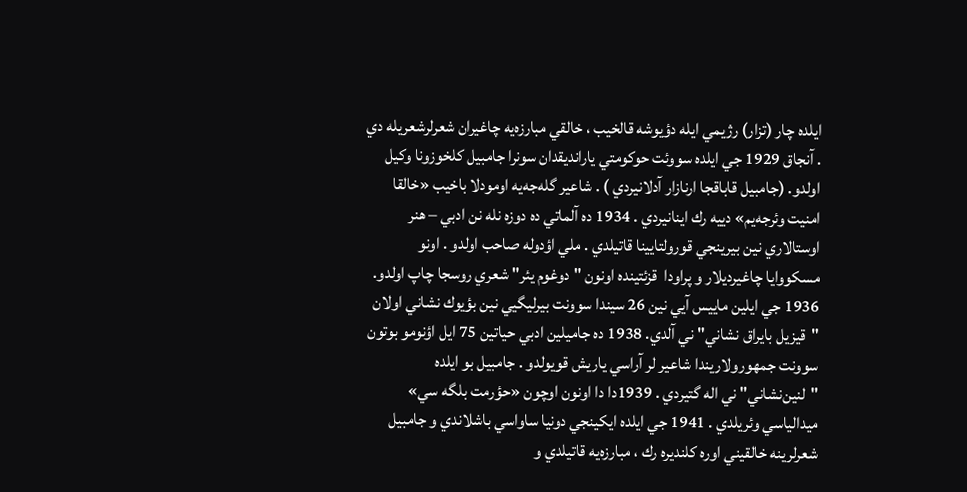ايلده چار (تزار) رژيمي ايله دؤيوشه قالخيب ، خالقي مبارزه‌يه چاغيران شعرلرشعريله دي . آنجاق 1929 جي ايلده سووئت حوكومتي يارانديقدان سونرا جامبيل كلخوزونا وكيل اولدو. (جامبيل قاباقجا ارنازار آدلانيردي ) . شاعير گله‌جه‌يه اومودلا باخيب «خالقا امنيت وئرجه‌يم» دييه رك اينانيردي . 1934 ده آلماتي ده دوزه نله نن ادبي – هنر اوستالاري نين بيرينجي قورولتايينا قاتيلدي . ملي اؤدوله صاحب اولدو . اونو مسكووايا چاغيرديلار و پراودا  قزئتينده اونون "دوغوم یئر" شعري روسجا چاپ اولدو. 1936 جي ايلين ماييس آيي نين 26 سيندا سوونت بيرليگيي نين بؤيوك نشاني اولان "قيزيل بايراق نشاني" ني آلدي. 1938 ده جاميلين ادبي حياتين 75 ايل اؤنومو بوتون سوونت جمهورولاريندا شاعير لر آراسي ياريش قويولدو . جامبيل بو ايلده "لنين‌نشاني" ني اله گتيردي . 1939دا دا اونون اوچون «حؤرمت بلگه سي» ميدالياسي وئريلدي . 1941 جي ايلده ايكينجي دونيا ساواسي باشلاندي و جامبيل شعرلرينه خالقيني اوره كلنديره رك ، مبارزه‌يه قاتيلدي و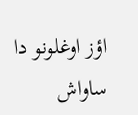اؤز اوغلونو دا ساواش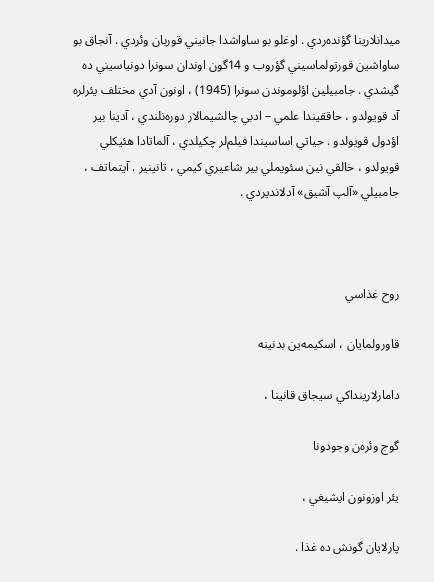ميدانلارينا گؤنده‌ردي . اوغلو بو ساواشدا جانيني قوربان وئردي . آنجاق بو ساواشين قورتولماسيني گؤروب و 14گون اوندان سونرا دونياسيني ده گيشدي . جامبيلين اؤلوموندن سونرا (1945) ، اونون آدي مختلف يئرلره آد قويولدو ، حاققيندا علمي – ادبي چالشيمالار دوره‌نلندي ، آدينا بير اؤدول قويولدو . حياتي اساسيندا فيلم‌لر چكيلدي ، آلماتادا هئيكلي قويولدو ، خالقي نين سئويملي بير شاعيري كيمي ، تانينير . آيتماتف ، جامبيلي «آلپ آشيق» آدلانديردي .



روح غذاسي

قاورولمايان ، اسكيمه‌ين بدنينه

دامارلارينداكي سيجاق قانينا ،

گوج وئره‌ن وجودونا

يئر اوزونون ايشيغي ،

پارلايان گونش ده غذا .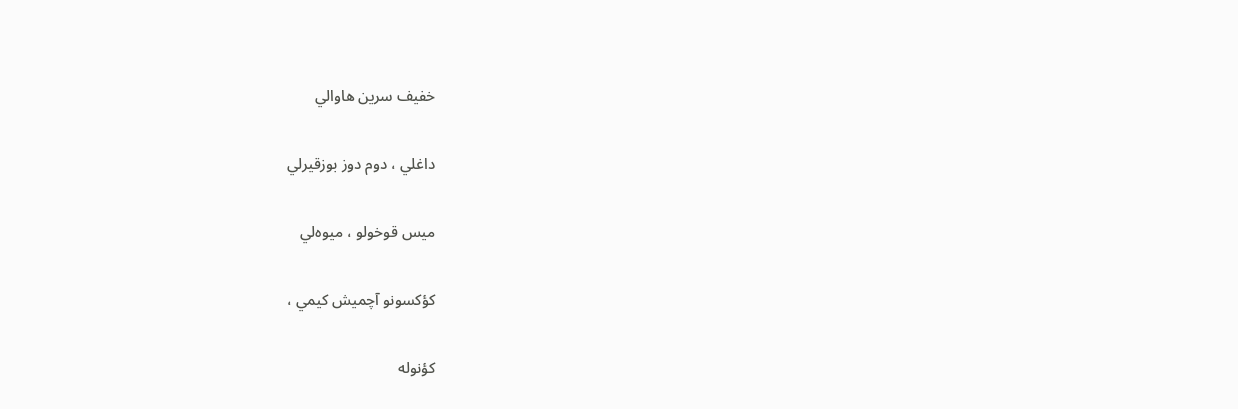خفيف سرين هاوالي

داغلي ، دوم دوز بوزقيرلي

ميس قوخولو ، ميوه‌لي

كؤكسونو آچميش كيمي ،

كؤنوله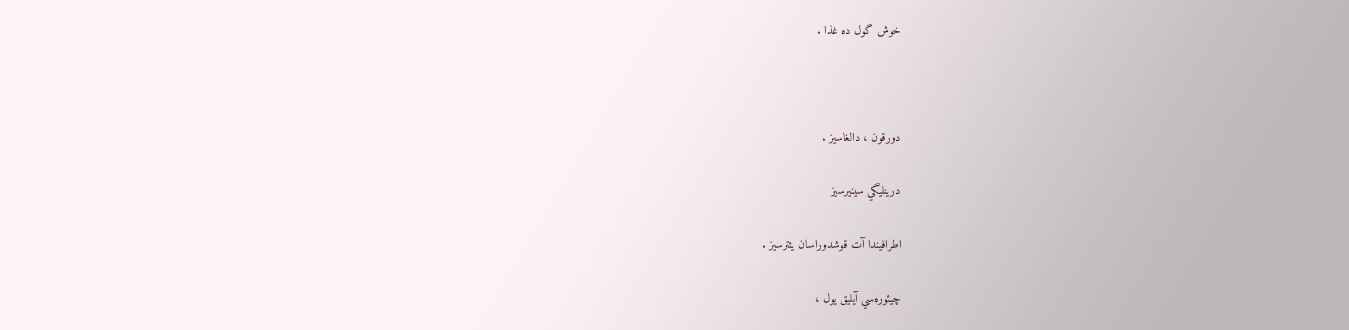خوش گول ده غذا .



دورقون ، دالغاسيز .

درينليگي سينيرسيز

اطرافيندا آت قوشدوراسان يئترسيز .

چيئوره‌سي آيليق يول ،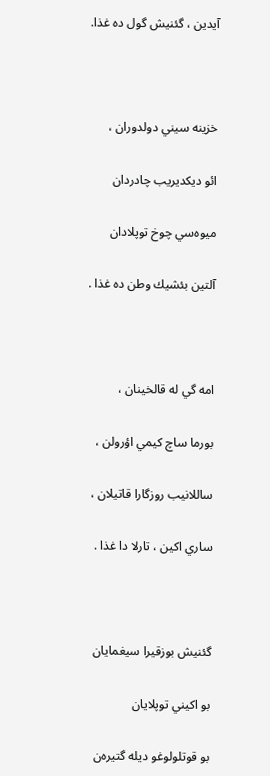آيدين ، گئنيش گول ده غذا.



خزينه سيني دولدوران ،

ائو ديكديريب چادردان

ميوه‌سي چوخ توپلادان

آلتين بئشيك وطن ده غذا .



امه گي له قالخينان ،

بورما ساچ كيمي اؤرولن ،

ساللانيب روزگارا قاتيلان ،

ساري اكين ، تارلا دا غذا .



گئنيش بوزقيرا سيغمايان

بو اكيني توپلايان

بو قوتلولوغو ديله گتيره‌ن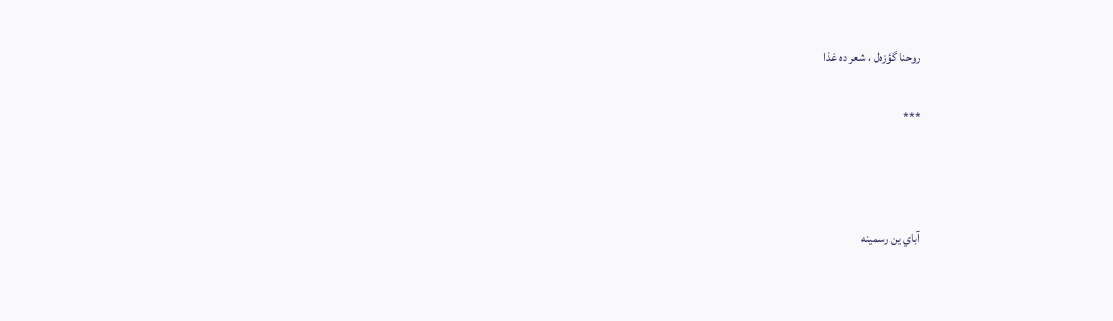روحنا گؤزه‌ل ، شعر ده غذا

***



آباي ين رسمينه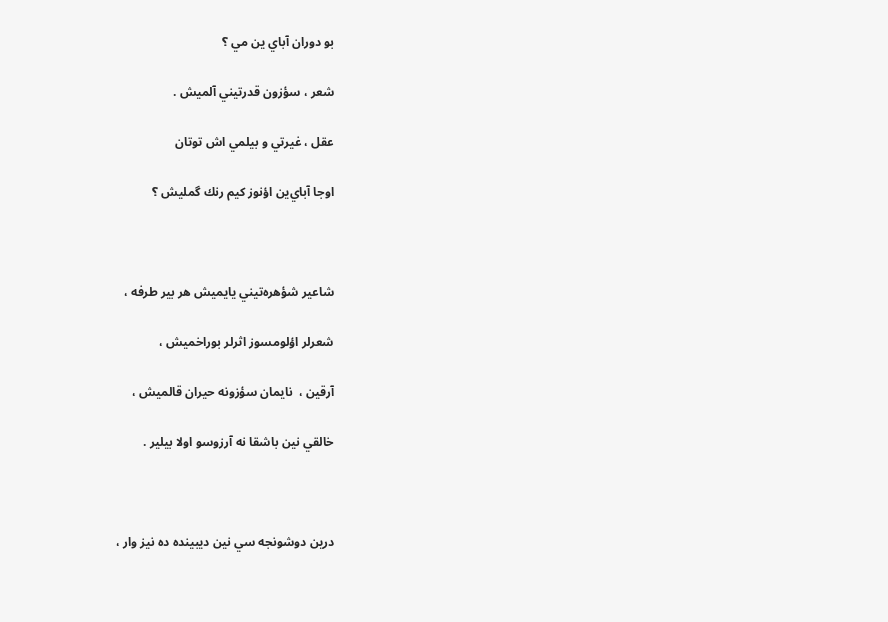بو دوران آباي ين مي ؟

شعر ، سؤزون قدرتيني آلميش .

عقل ، غيرتي و بيلمي اش توتان

اوجا آباي‌ين اؤنوز كيم رنك گمليش ؟



شاعير شؤهره‌تيني يايميش هر بير طرفه ،

شعرلر اؤلومسوز اثرلر بوراخميش ،

آرقین ،  نايمان سؤزونه حيران قالميش ،

خالقي نين باشقا نه آرزوسو اولا بيلير .



درين دوشونجه سي نين ديبينده ده نيز وار ،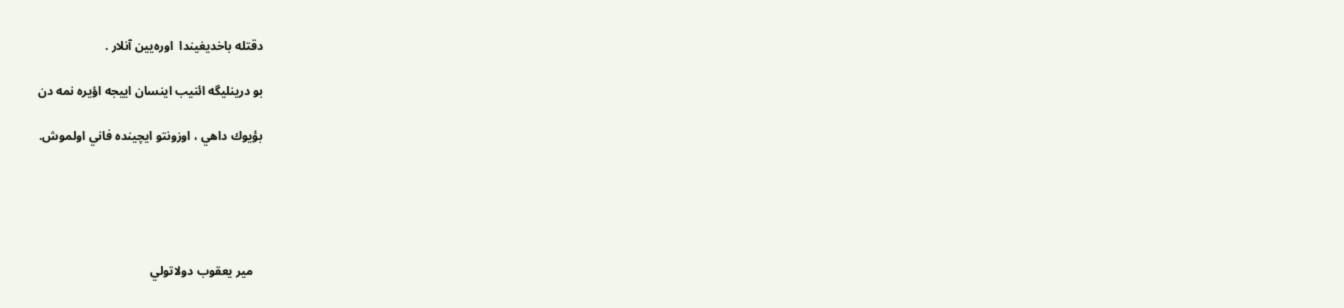دقتله باخديغيندا  اوره‌يين آنلار .

بو درينليگه ائنيب اينسان اييجه اؤيره نمه دن

بؤيوك داهي ، اوزونتو ايچينده فاني اولموش.





   مير يعقوب دولاتولي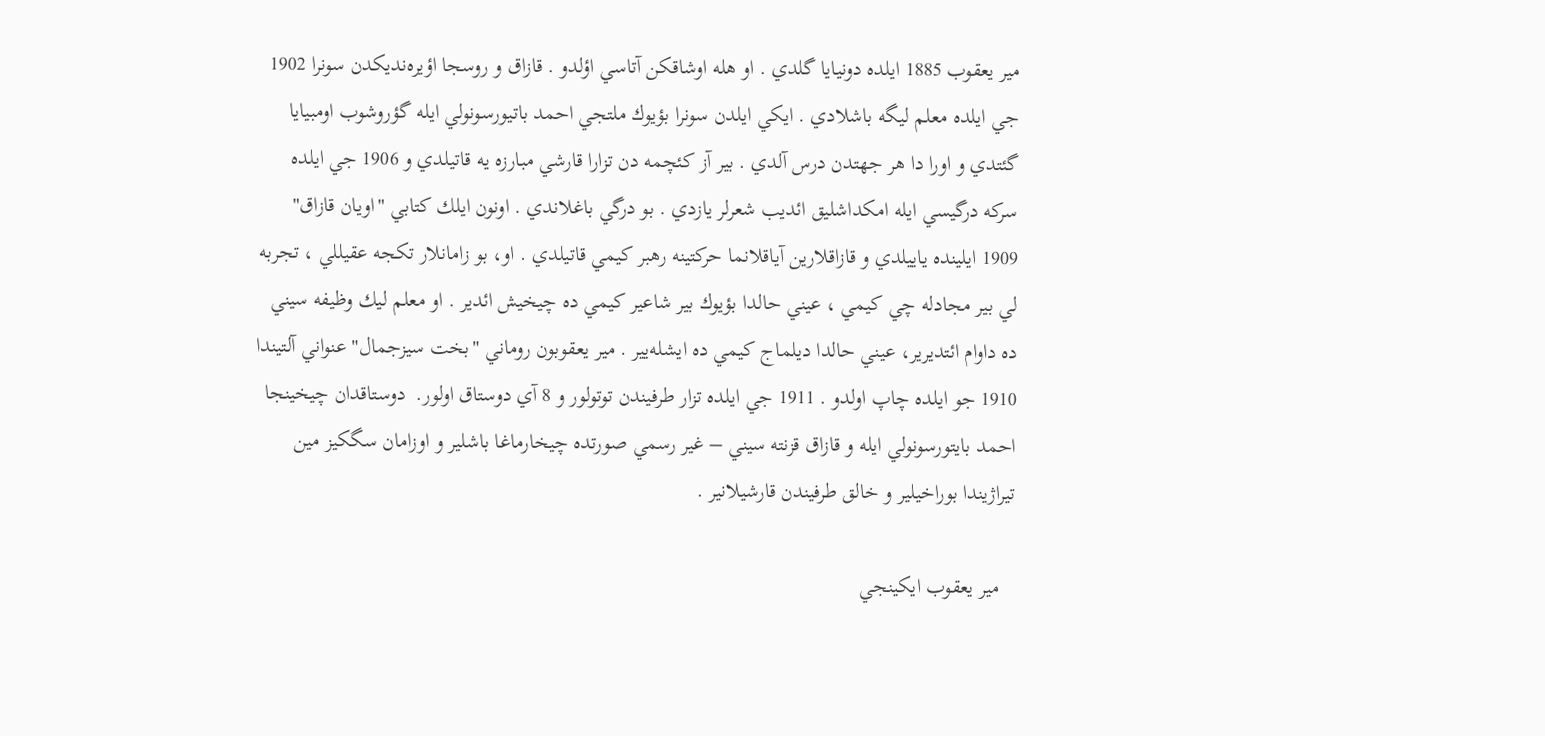مير يعقوب 1885 ايلده دونیايا گلدي . او هله اوشاقكن آتاسي اؤلدو . قازاق و روسجا اؤيره‌نديكدن سونرا 1902 جي ايلده معلم ليگه باشلادي . ايكي ايلدن سونرا بؤيوك ملتجي احمد باتيورسونولي ايله گؤروشوب اومبيايا گئتدي و اورا دا هر جهتدن درس آلدي . بير آز كئچمه دن تزارا قارشي مبارزه يه قاتيلدي و 1906 جي ايلده سركه درگيسي ايله امكداشليق ائديب شعرلر يازدي . بو درگي باغلاندي . اونون ايلك كتابي "اويان قازاق" 1909 ايلينده ياييلدي و قازاقلارين آياقلانما حركتينه رهبر كيمي قاتيلدي . او، بو زامانلار تكجه عقيللي ، تجربه لي بير مجادله چي كيمي ، عيني حالدا بؤيوك بير شاعير كيمي ده چيخيش ائدير . او معلم ليك وظيفه سيني ده داوام ائتديرير، عيني حالدا ديلماج كيمي ده ايشله‌يير . مير يعقوبون روماني "بخت سيزجمال" عنواني آلتيندا 1910 جو ايلده چاپ اولدو . 1911 جي ايلده تزار طرفيندن توتولور و 8 آي دوستاق اولور.  دوستاقدان چيخينجا احمد بايتورسونولي ايله و قازاق قزنته سيني – غير رسمي صورتده چيخارماغا باشلير و اوزامان سگكيز مين تيراژيندا بوراخيلير و خالق طرفيندن قارشيلانير .

   مير يعقوب ايكينجي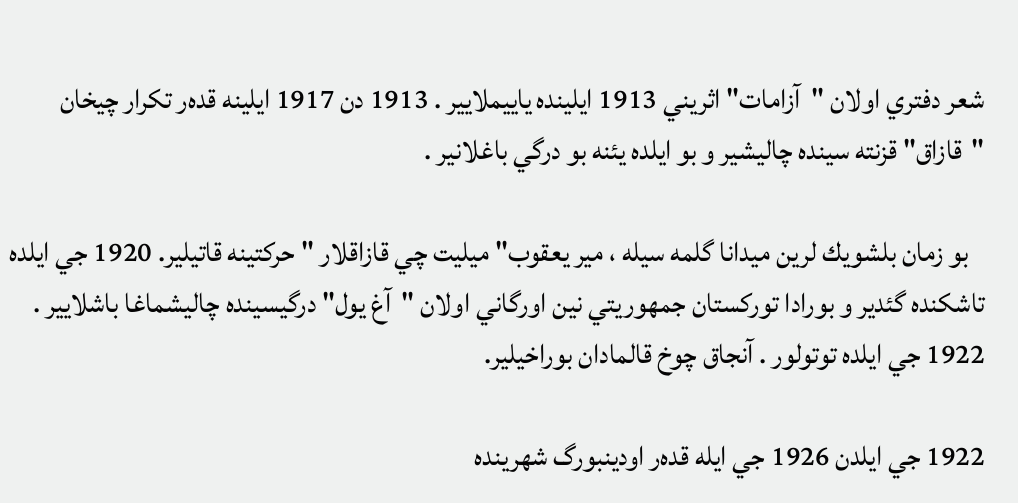شعر دفتري اولان "آزامات" اثريني 1913 ايلينده ياييملايير . 1913 دن 1917 ايلينه قده‌ر تكرار چيخان "قازاق" قزنته سينده چاليشير و بو ايلده یئنه بو درگي باغلانير .

   بو زمان بلشويك لرين ميدانا گلمه سيله ، مير يعقوب" ميليت چي قازاقلار " حركتينه قاتيلير. 1920 جي ايلده تاشكنده گئدير و بورادا توركستان جمهوريتي نين اورگاني اولان "آغ يول" درگيسينده چاليشماغا باشلايير . 1922 جي ايلده توتولور . آنجاق چوخ قالمادان بوراخيلير.

1922 جي ايلدن 1926 جي ايله قده‌ر اودينبورگ شهرينده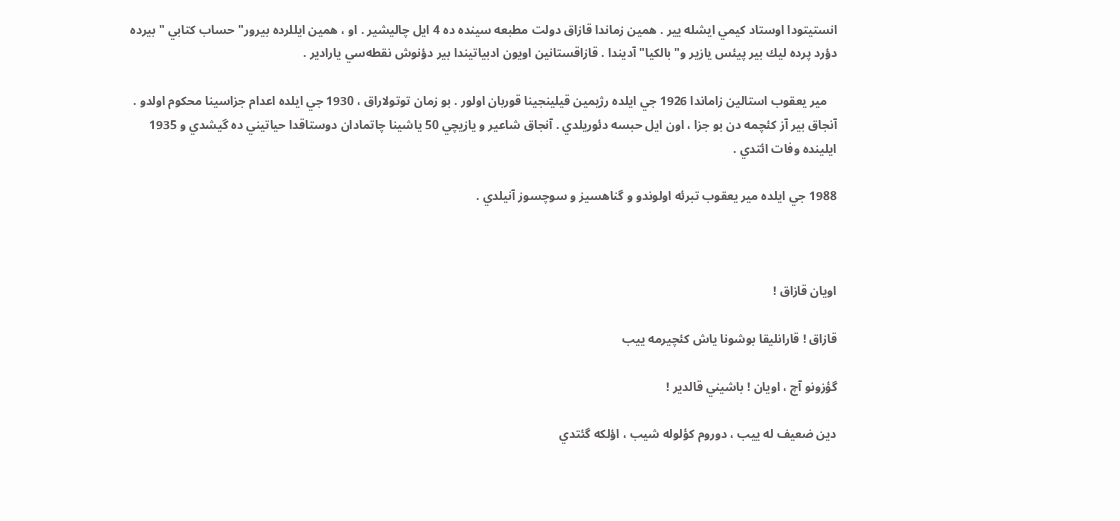انستيتودا اوستاد كيمي ايشله يير . همين زماندا قازاق دولت مطبعه سينده ده 4 ايل چاليشير . او ، همين ايللرده بيرور"حساب كتابي " بيرده دؤرد پرده ليك بير پیئس يازير و" بالكيا" آديندا . قازاقستانين اويون ادبياتيندا بير دؤنوش نقطه‌سي يارادير .

   مير يعقوب استالین زاماندا 1926 جي ايلده رژيمين قيلينجينا قوربان اولور . بو زمان توتولاراق ، 1930 جي ايلده اعدام جزاسينا محكوم اولدو . آنجاق بير آز كئچمه دن بو جزا ، اون ايل حبسه دئوريلدي . آنجاق شاعير و يازيچي 50 ياشينا چاتمادان دوستاقدا حياتيني ده گيشدي و 1935 ايلينده وفات ائتدي .

1988 جي ايلده مير يعقوب تبرئه اولوندو و گناهسيز و سوچسوز آنيلدي .



اويان قازاق !

قازاق ! قارانليقا بوشونا ياش كئچيرمه ييب

گؤزونو آچ ، اويان ! باشيني قالدير !

دين ضعيف له ييب ، دوروم كؤلوله شيب ، اؤلكه گئتدي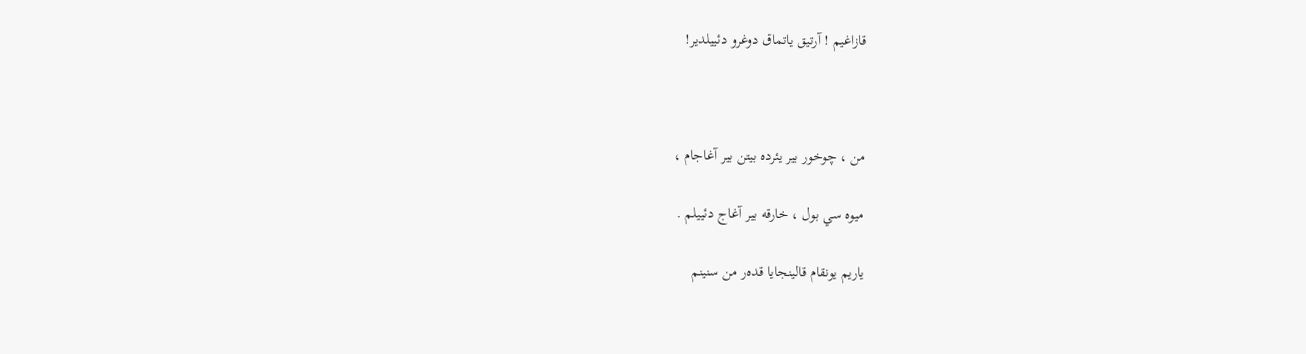قازاغيم ! آرتيق ياتماق دوغرو دئييلدير!



من ، چوخور بير يئرده بيتن بير آغاجام ،

ميوه سي بول ، خارقه بير آغاج دئييلم .

ياريم يونقام قالينجايا قده‌ر من سنينم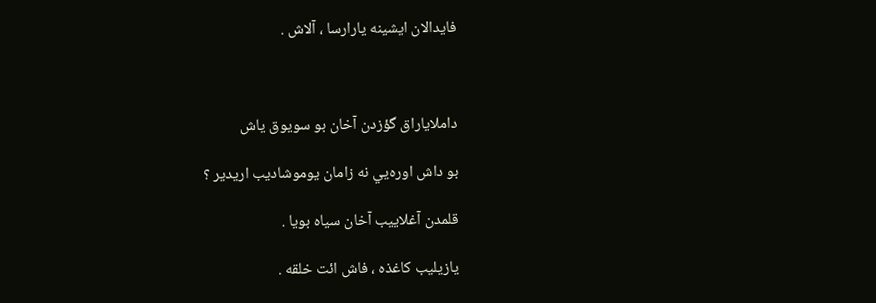فايدالان ايشينه يارارسا ، آلاش .



داملاياراق گؤزدن آخان بو سويوق ياش

بو داش اوره‌يي نه زامان يوموشاديب اريدير ؟

قلمدن آغلاييب آخان سياه بويا .

يازيليب كاغذه ، فاش ائت خلقه .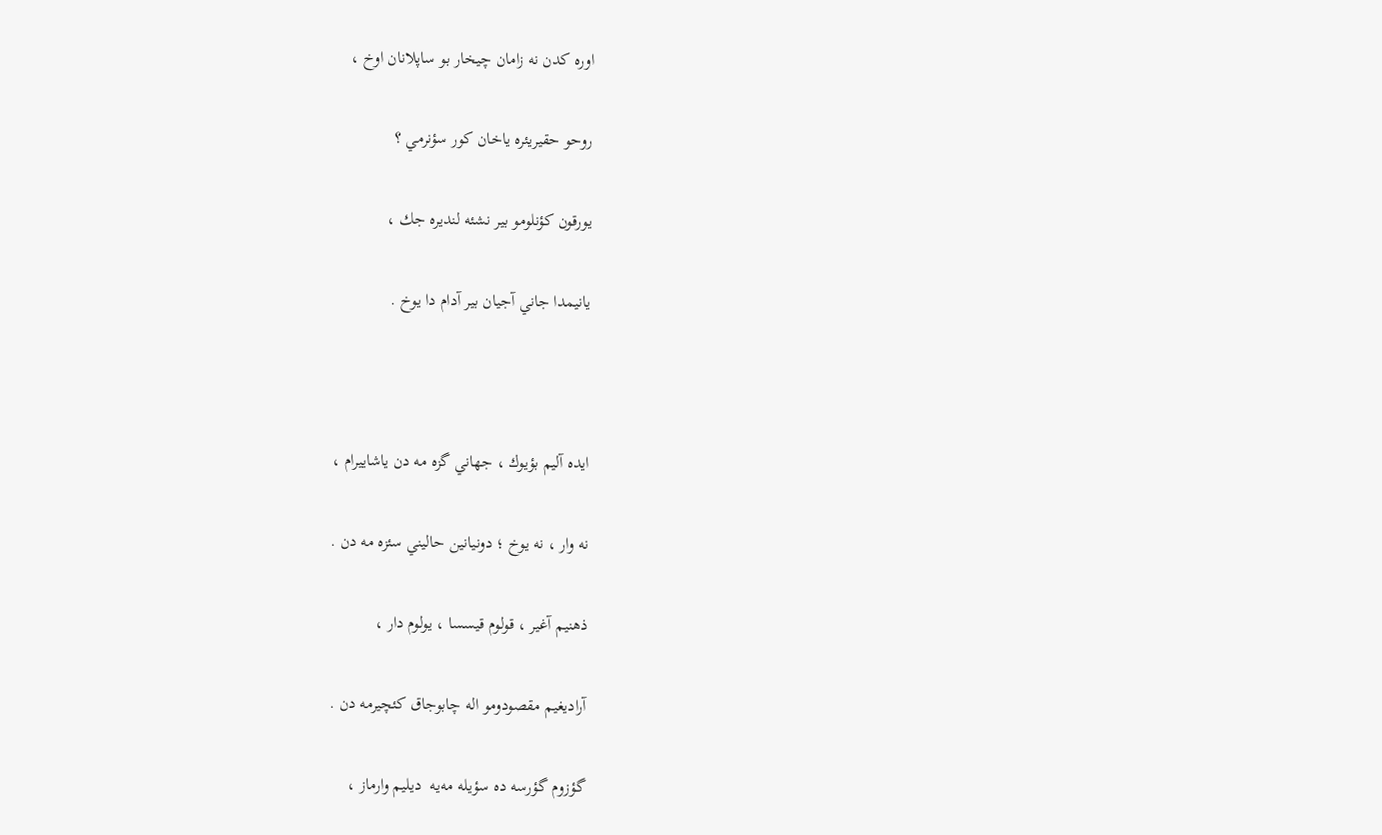اوره كدن نه زامان چيخار بو ساپلانان اوخ ،

روحو حقيريئره ياخان كور سؤنرمي ؟

يورقون كؤنلومو بير نشئه لنديره جك ،

يانيمدا جاني آجيان بير آدام دا يوخ .



ايده آليم بؤيوك ، جهاني گزه مه دن ياشاييرام ،

نه وار ، نه يوخ ؛ دونيانين حاليني سئزه مه دن .

ذهنيم آغير ، قولوم قيسسا ، يولوم دار ،

آراديغيم مقصودومو اله چابوجاق كئچيرمه دن .

گؤزوم گؤرسه ده سؤيله مه‌يه  ديليم وارماز ،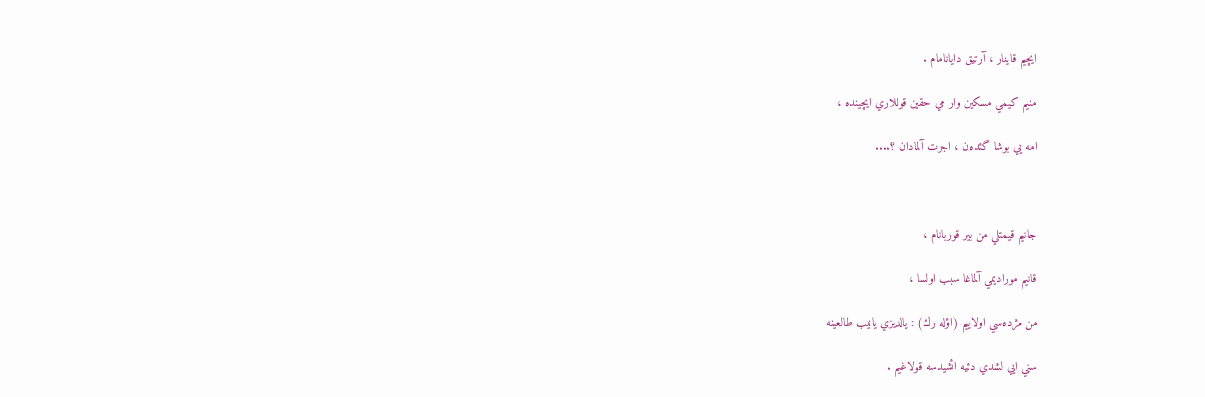ايچيم قاينار ، آرتيق دايانامام .

منيم كيمي مسكين وار مي حقين قوللاري ايچينده ،

امه يي بوشا گئده‌ن ، اجرت آلمادان ؟....



جانيم قيمتلي من بير قوربانام ،

قانيم موراديمي آلماغا سبب اولسا ،

من مژده‌سي اولاييم (اؤله رك) : يالديزي يانيب طالعينه

سني ايي لشدي دئيه ائشيدسه قولاغيم .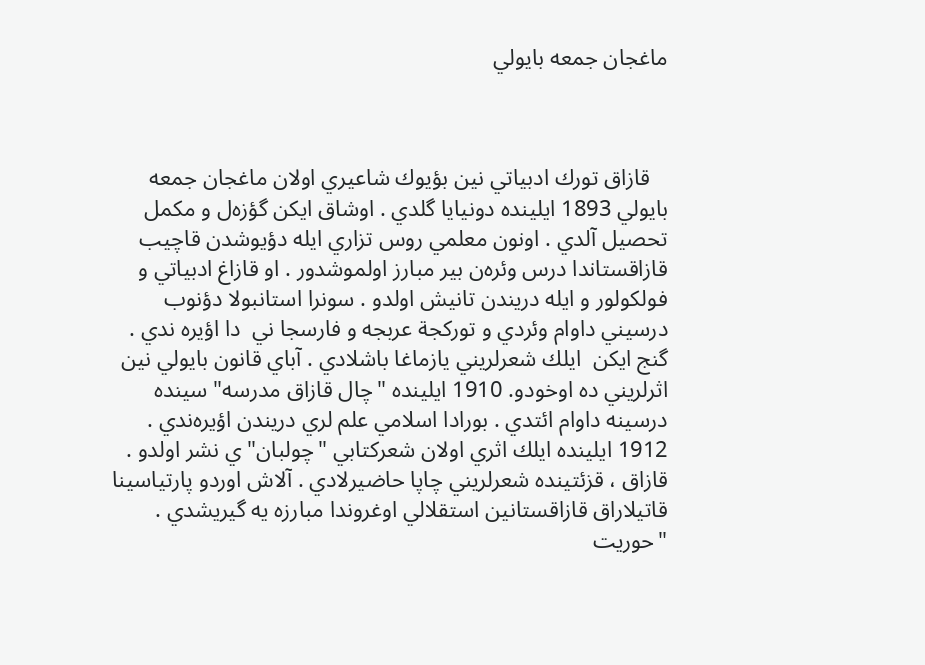ماغجان جمعه بايولي



   قازاق تورك ادبياتي نين بؤيوك شاعيري اولان ماغجان جمعه بايولي 1893 ايلينده دونيايا گلدي . اوشاق ايكن گؤزه‌ل و مكمل تحصيل آلدي . اونون معلمي روس تزاري ايله دؤيوشدن قاچيب قازاقستاندا درس وئره‌ن بير مبارز اولموشدور . او قازاغ ادبياتي و فولكولور و ايله دريندن تانيش اولدو . سونرا استانبولا دؤنوب درسيني داوام وئردي و توركجة عربجه و فارسجا ني  دا اؤيره ندي . گنج ايكن  ايلك شعرلريني يازماغا باشلادي . آباي قانون بايولي نين اثرلريني ده اوخودو. 1910 ايلينده "چال قازاق مدرسه" سينده درسينه داوام ائتدي . بورادا اسلامي علم لري دريندن اؤيره‌ندي . 1912 ايلينده ايلك اثري اولان شعركتابي "چولبان" ي نشر اولدو . قازاق ، قزئتينده شعرلريني چاپا حاضيرلادي . آلاش اوردو پارتياسينا قاتيلاراق قازاقستانين استقلالي اوغروندا مبارزه يه گيريشدي . "حوريت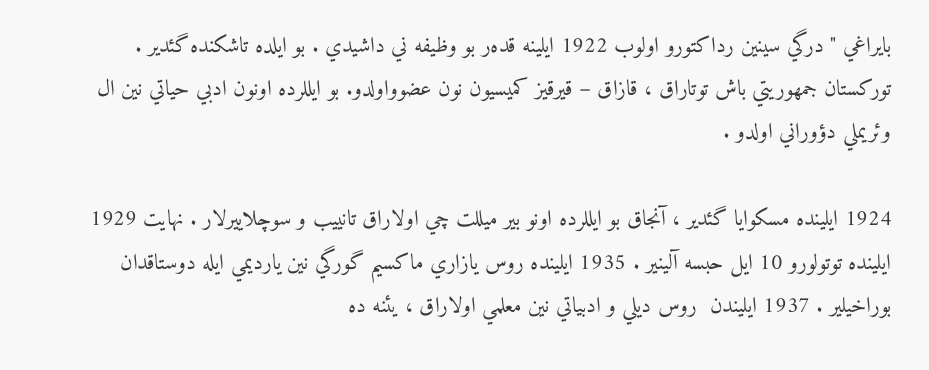بايراغي " درگي سينين رداكتورو اولوب 1922 ايلينه قده‌ر بو وظيفه ني داشيدي . بو ايلده تاشكنده گئدير . توركستان جمهوريتي باش توتاراق ، قازاق – قيرقيز كميسيون نون عضوواولدو. بو ايللرده اونون ادبي حياتي نين ال وئريملي دؤوراني اولدو .

1924 ايلينده مسكوايا گئدير ، آنجاق بو ايللرده اونو بير ميللت چي اولاراق تانييب و سوچلاييرلار . نهايت 1929 ايلينده توتولورو 10 ايل حبسه آلينير . 1935 ايلينده روس يازاري ماكسيم گورگي نين يارديمي ايله دوستاقدان بوراخيلير . 1937 ايليندن  روس ديلي و ادبياتي نين معلمي اولاراق ، يئنه ده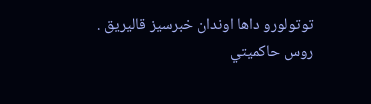توتولورو داها اوندان خبرسيز قاليريق . روس حاكميتي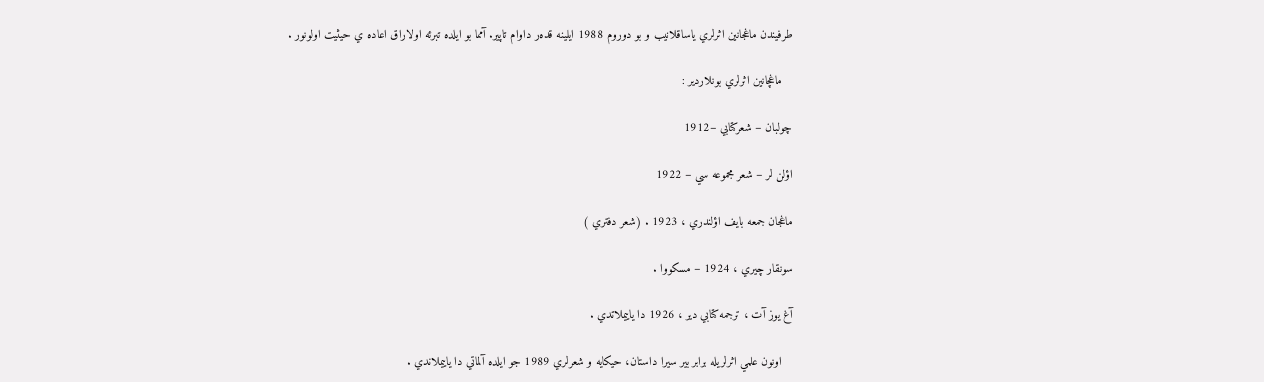طرفيندن ماغجانين اثرلري ياساقلانيب و بو دوروم 1988 ايلينه قده‌ر داوام تاپير. آمما بو ايلده تبرئه اولاراق اعاده ي حيثيت اولونور .

   ماغچانين اثرلري بونلاردير :

چولبان – شعركتابي –1912

اؤلن لر – شعر مجموعه سي – 1922

ماغجان جمعه بايف اؤلندري ، 1923 . (شعر دفتري )

سونقار چيري ، 1924 – مسكووا .

آغ يوز آت ، ترجمه كتابي دير ، 1926 دا ياييملاتدي .

   اونون علمي اثرلريله برابر بیر سيرا داستان، حيكايه و شعرلري 1989 جو ايلده آلماتي دا يايیملاندي .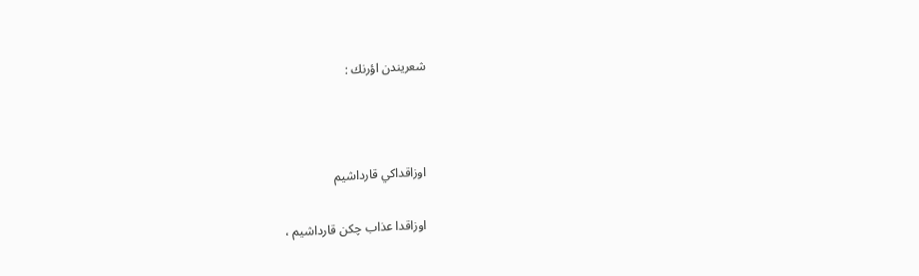شعريندن اؤرنك :



اوزاقداكي قارداشيم

اوزاقدا عذاب چكن قارداشيم ،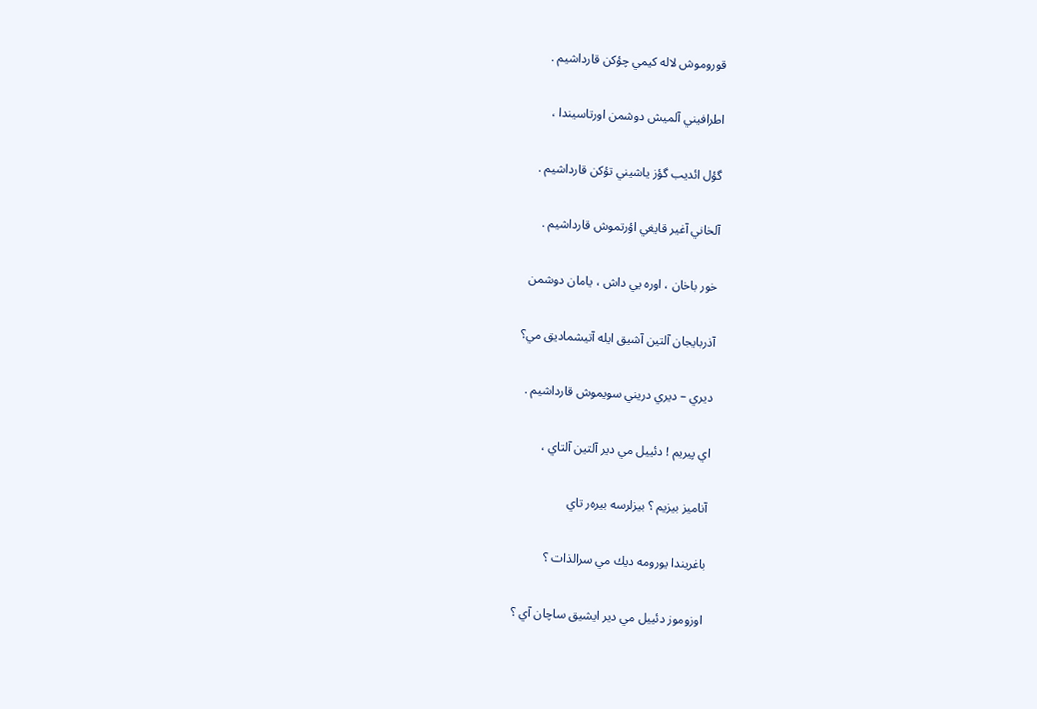قوروموش لاله كيمي چؤكن قارداشيم .

اطرافيني آلميش دوشمن اورتاسيندا ،

گؤل ائديب گؤز ياشيني تؤكن قارداشيم .

آلخاني آغير قايغي اؤرتموش قارداشيم .

خور باخان ، اوره يي داش ، يامان دوشمن

آذربايجان آلتين آشيق ايله آتيشماديق مي؟

ديري – ديري دريني سويموش قارداشيم .

اي پيريم ! دئييل مي دير آلتين آلتاي ،

آناميز بيزيم ؟ بيزلرسه بيره‌ر تاي

باغريندا يورومه ديك مي سرالذات ؟

اوزوموز دئييل مي دير ايشيق ساچان آي ؟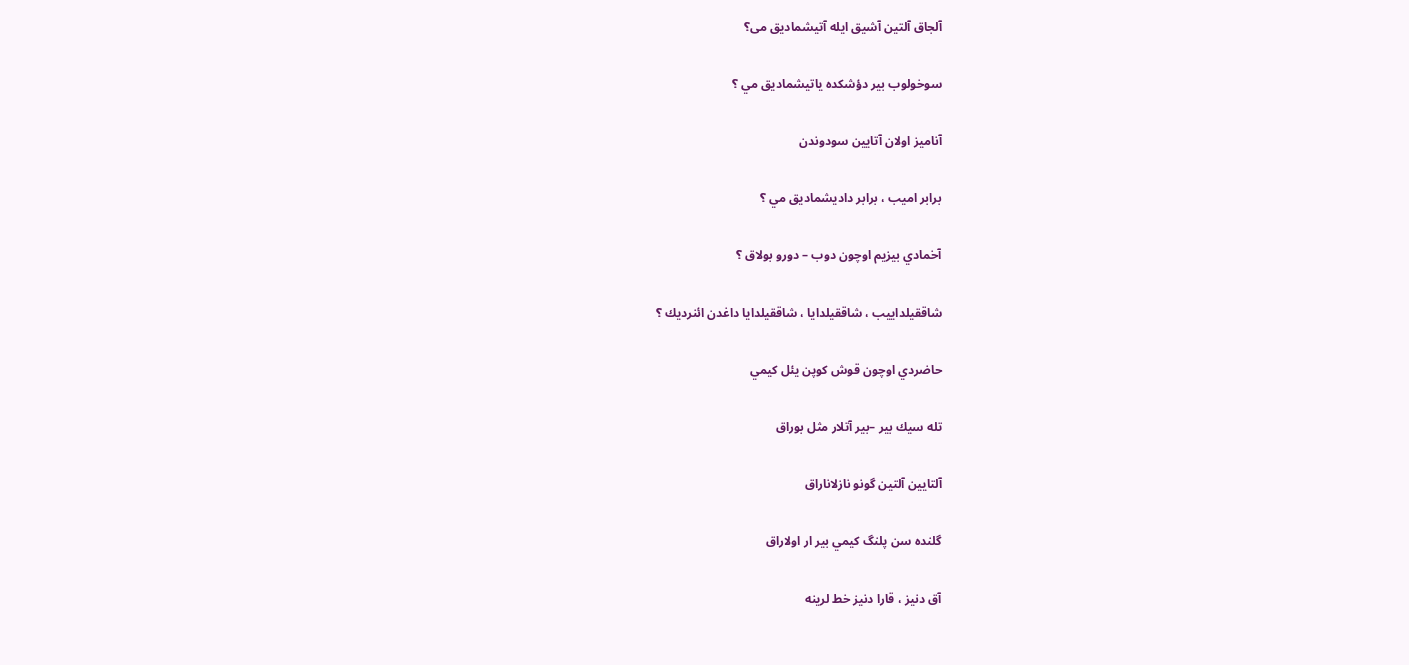آلجاق آلتین آشیق ایله آتیشمادیق می؟

سوخولوب بير دؤشكده ياتيشماديق مي ؟

آناميز اولان آتايين سودوندن

برابر اميب ، برابر داديشماديق مي ؟

آخمادي بيزيم اوچون دوب – دورو بولاق ؟

شاققيلداييب ، شاققيلدايا ، شاققيلدايا داغدن ائنرديك ؟

حاضردي اوچون قوش كوپن يئل كيمي

تله سيك بير –بير آتلار مثل بوراق

آلتايين آلتين گونو نازلاناراق

گلنده سن پلنگ كيمي بير ار اولاراق

آق دنيز ، قارا دنيز خط لرينه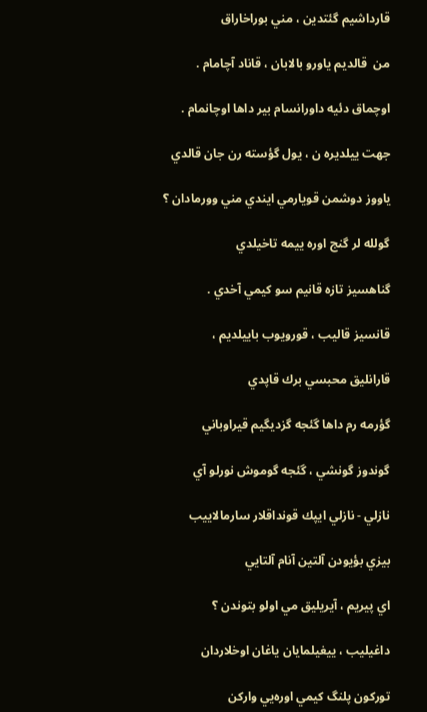قارداشيم گئتدين ، مني بوراخاراق

من  قالديم ياورو بالابان ، قاناد آچامام .

اوچماق دئيه داورانسام بير داها اوچانمام .

جهت ييلديره ن ، يول گؤسته رن جان قالدي

ياووز دوشمن قويارمي ايندي مني وورمادان ؟

گولله لر گنج اوره ييمه تاخيلدي

گناهسيز تازه قانيم سو كيمي آخدي .

قانسيز قاليب ، قورويوب باييلديم ،

قارانليق محبسي برك قاپدي

گؤرمه رم داها گئجه گزديگيم قيراوباني

گوندوز گونشي ، گئجه گوموش نورلو آي

نازلي - نازلي ايپك قونداقلار سارمالاييب

بيزي بؤيودن آلتين آنام آلتايي

اي پيريم ، آيريليق مي اولو بتوندن ؟

داغيليب ، ييغيلمايان ياغان اوخلاردان

توركون پلنگ كيمي اوره‌يي واركن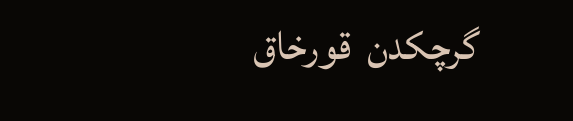گرچكدن  قورخاق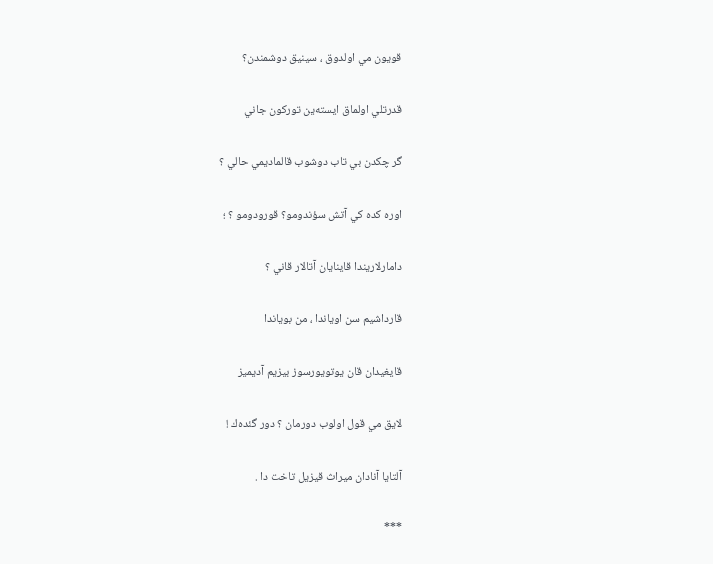قویون مي اولدوق ، سينيق دوشمندن؟

قدرتلي اولماق ايسته‌ين توركون جاني

گر چكدن بي تاب دوشوب قالماديمي حالي ؟

اوره كده كي آتش سؤندومو؟ قورودومو ؟ ؛

دامارلاريندا قاينايان آتالار قاني ؟

قارداشيم سن اوياندا ، من بوياندا

قايغيدان قان يوتويورسوز بيزيم آديميز

لايق مي قول اولوب دورمان ؟ دور گئده‌ك !

آلتايا آنادان ميراث قيزيل تاخت دا .

***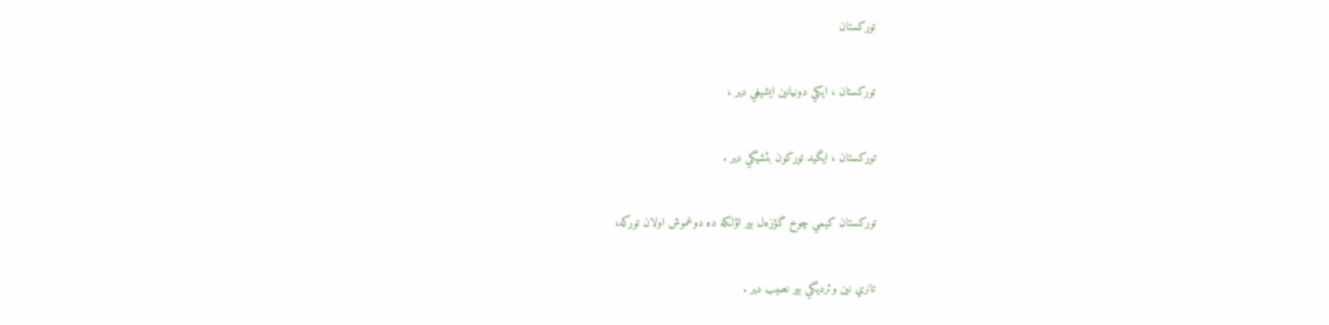توركستان

توركستان ، ايكي دونيانين ايشيغي دير ،

توركستان ، ايگيد توركون بئشيگي دير .

توركستان كيمي چوخ گؤزه‌ل بير اؤلكه ده دوغموش اولان توركه،

تانري نين وئرديگي بير نصيب دير .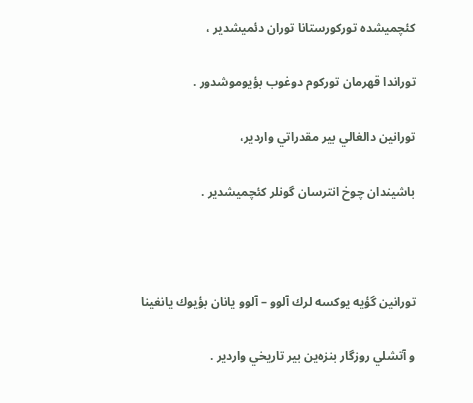كئچميشده توركورستانا توران دئميشدير ،

توراندا قهرمان توركوم دوغوب بؤيوموشدور .

تورانين دالغالي بير مقدراتي واردير،

باشيندان چوخ انترسان گونلر كئچميشدير .



تورانين گؤيه يوكسه لرك آلوو – آلوو يانان بؤيوك يانغينا

و آتشلي روزگار بنزه‌ين بير تاريخي واردير .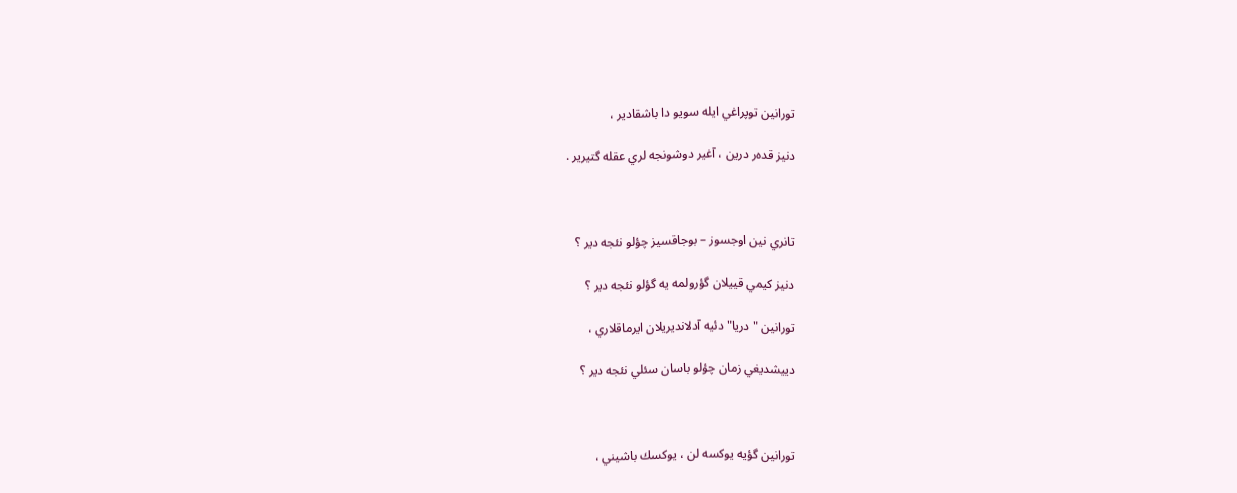تورانين توپراغي ايله سويو دا باشقادير ،

دنيز قده‌ر درين ، آغير دوشونجه لري عقله گتيرير .



تانري نين اوجسوز – بوجاقسيز چؤلو نئجه دير ؟

دنيز كيمي قييلان گؤرولمه يه گؤلو نئجه دير ؟

تورانين "دريا" دئيه آدلانديريلان ايرماقلاري ،

دیيشديغي زمان چؤلو باسان سئلي نئجه دير ؟



تورانين گؤيه يوكسه لن ، يوكسك باشيني ،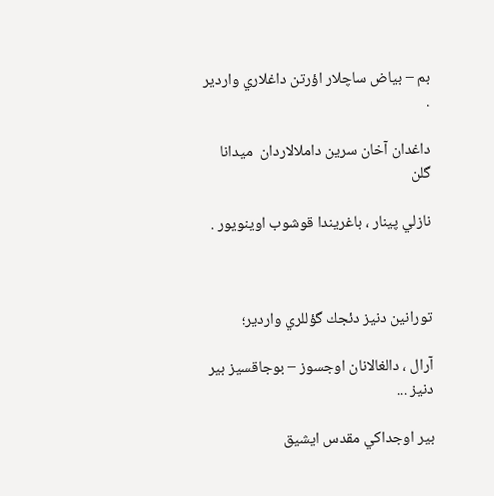بم – بياض ساچلار اؤرتن داغلاري واردير .

داغدان آخان سرين داملالاردان  ميدانا گلن

نازلي پينار ، باغريندا قوشوب اوينويور .



تورانين دنيز دئجك گؤللري واردير؛

آرال ، دالغالانان اوجسوز – بوجاقسيز بير دنيز ...

بير اوجداكي مقدس ايشيق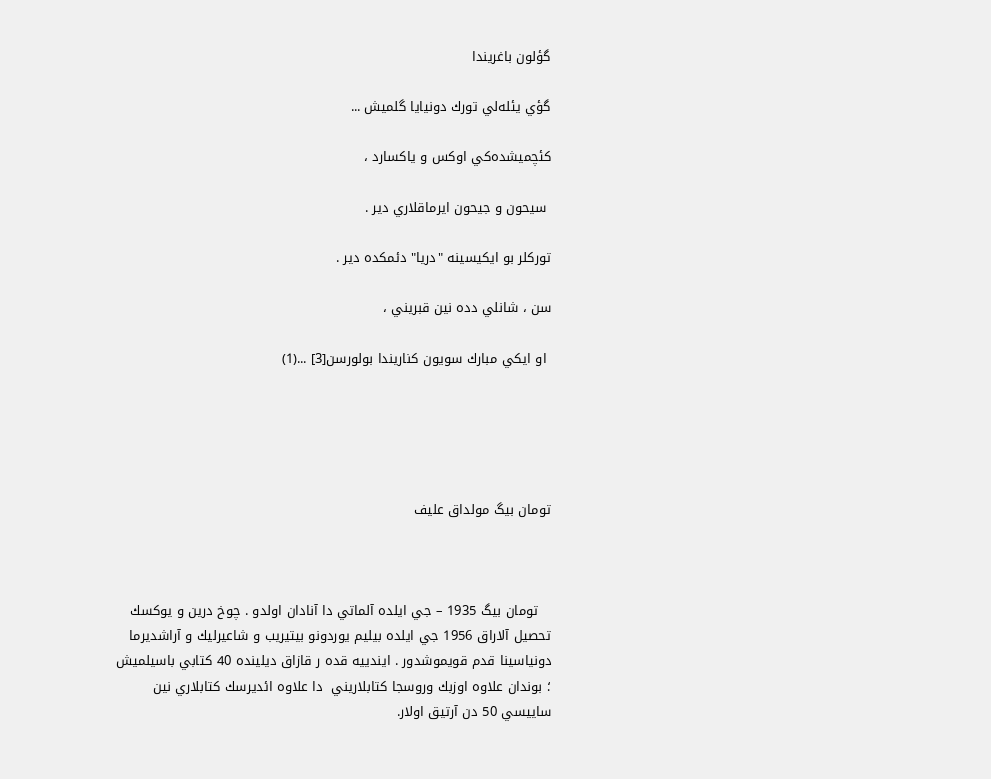گؤلون باغريندا

گؤي يئله‌لي تورك دونيايا گلميش ...

كئچميشده‌كي اوكس و ياكسارد ،

 سيحون و جيحون ايرماقلاري دير .

توركلر بو ايكيسينه "دريا" دئمكده دير .

سن ، شانلي دده نين قبريني ،

 او ايكي مبارك سويون كناريندا بولورسن[3] ...(1)





تومان بيگ مولداق عليف



   تومان بيگ 1935 – جي ايلده آلماتي دا آنادان اولدو . چوخ درين و يوكسك تحصيل آلاراق 1956 جي ايلده بيليم يوردونو بيتيريب و شاعيرليك و آراشديرما دونياسينا قدم قويموشدور . ايندييه قده ر قازاق ديلينده 40 كتابي باسيلميش ؛ بوندان علاوه اوزبك وروسجا كتابلاريني  دا علاوه ائديرسك كتابلاري نين ساييسي 50 دن آرتيق اولار.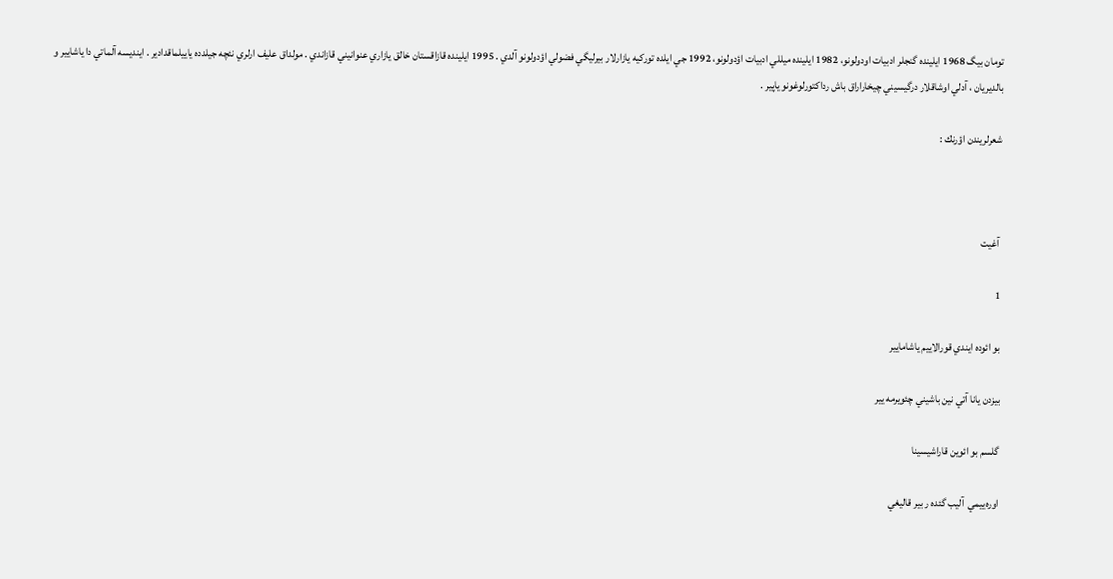تومان بيگ 1968 ايلينده گنجلر ادبيات اودولونو، 1982 ايلينده ميللي ادبيات اؤدولونو، 1992 جي ايلده توركيه يازارلار بيرليگي فضولي اؤدولونو آلدي . 1995 ايلينده قازاقستان خالق يازاري عنوانيني قازاندي . مولداق عليف ارلري نئچه جيلدده ياييلماقدادير . اينديسه آلماتي دا ياشايير و بالديريان ، آدلي اوشاقلار درگيسيني چيخاراراق باش رداكتورلوغونو ياپير .

شعرلريندن اؤرنك :



 آغيت

1

بو ائوده ايندي قورالاييم ياشامايير

بيزدن يانا آتي نين باشيني چئويرمه يير

گلسم بو ائوين قاراشيسينا

اوره‌ييمي  آليب گئده ر بير قاليغي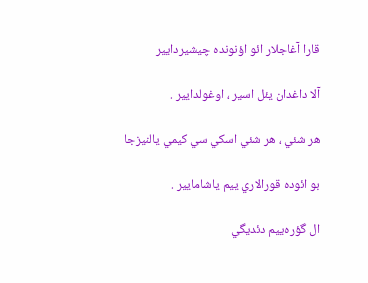قارا آغاجلار ائو اؤنونده چيشيردايير

آلا داغدان يئل اسير ، اوغولدايير .

هر شئي ، هر شئي اسكي سي كيمي يالنيزجا

بو ائوده قورالاري ييم ياشامايير .

ال گؤره‌ييم دئديگي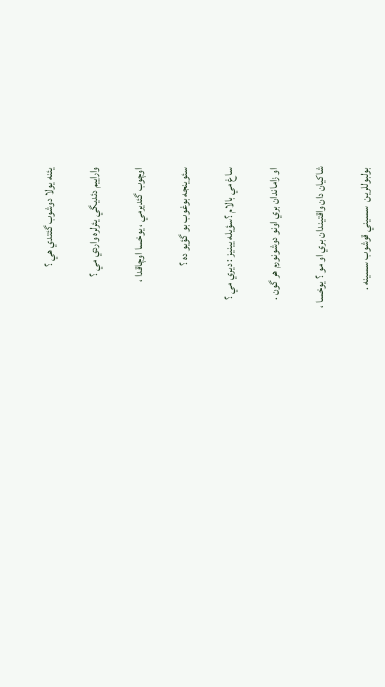يئنه يولا دوشوب گئتدي هي ؟

واراييم دئديگي يئرلره واردي مي ؟

اوچوب گئديرمي ، يوخسا اوچاقدا ،

سئوينجه بوغوب بو گؤيو ده ؟

ساغ مي بالام ؟سؤيله يينيز : ديري مي ؟

او زاماندان بري اونو دوشونورم هر گون .

شاكيان دان واقتيندان بري او مو ؟ يوخسا ،

بولبوللرين  سسيني قوشوب سسينه .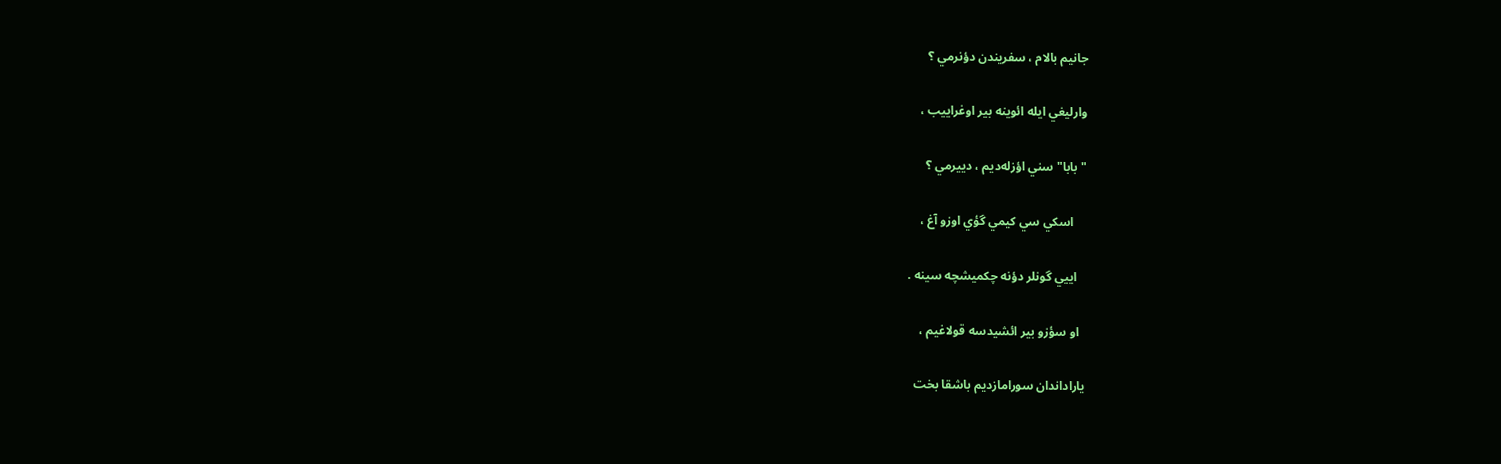جانيم بالام ، سفريندن دؤنرمي ؟

وارليغي ايله ائوينه بير اوغراييب ،

"بابا" سني اؤزله‌ديم ، دييرمي ؟

    اسكي سي كيمي گؤي اوزو آغ ،

   اييي گونلر دؤنه چكميشچه سينه .

  او سؤزو بير ائشيدسه قولاغيم ،

ياراداندان سورامازديم باشقا بخت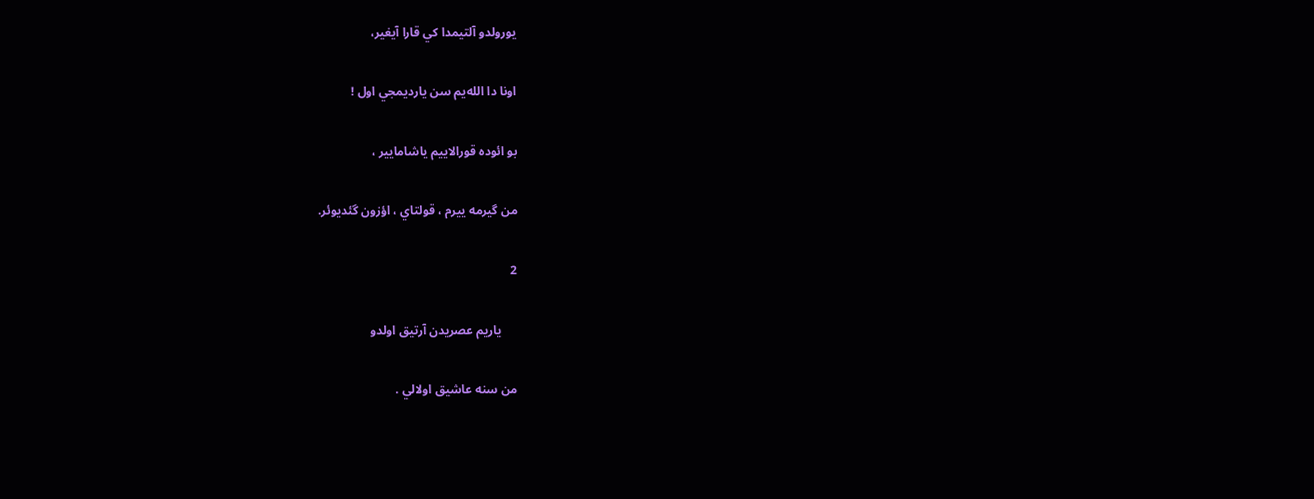يورولدو آلتيمدا كي قارا آيغير،

اونا دا الله‌يم سن يارديمجي اول !

بو ائوده قورالاييم ياشامايير ،

من گيرمه ييرم ، قولتاي ، اؤزون گئديوئر.

2

     ياريم عصريدن آرتيق اولدو

من سنه عاشيق اولالي .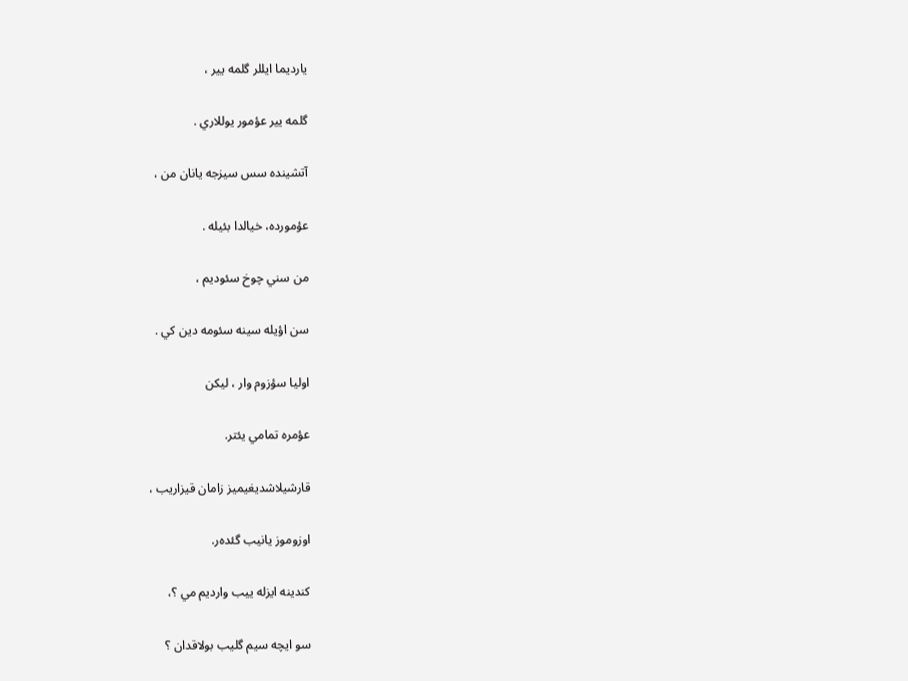يارديما ايللر گلمه يير ،

گلمه يير عؤمور يوللاري .

آتشينده سس سيزجه يانان من ،

عؤمورده، خيالدا بئيله .

من سني چوخ سئوديم ،

سن اؤيله سينه سئومه دين كي .

اوليا سؤزوم وار ، ليكن

عؤمره تمامي يئتر.

قارشيلاشديغيميز زامان قيزاريب ،

اوزوموز يانيب گئده‌ر.

كندينه ايزله ييب وارديم مي ؟،

سو ايچه سيم گليب بولاقدان ؟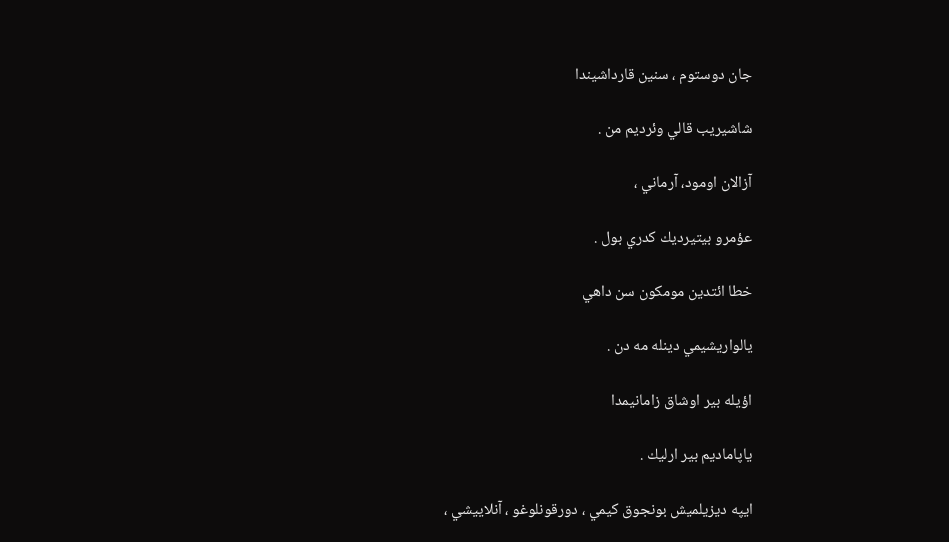جان دوستوم ، سنين قارداشيندا

شاشيريب قالي وئرديم من .

آزالان اومود، آرماني ،

عؤمرو بيتيرديك كدري بول .

خطا ائتدين مومكون سن داهي

يالواريشيمي دینله مه دن .

اؤيله بير اوشاق زامانيمدا

ياپاماديم بير ارليك .

ايپه ديزيلميش بونجوق كيمي ، دورقونلوغو ، آنلاييشي ،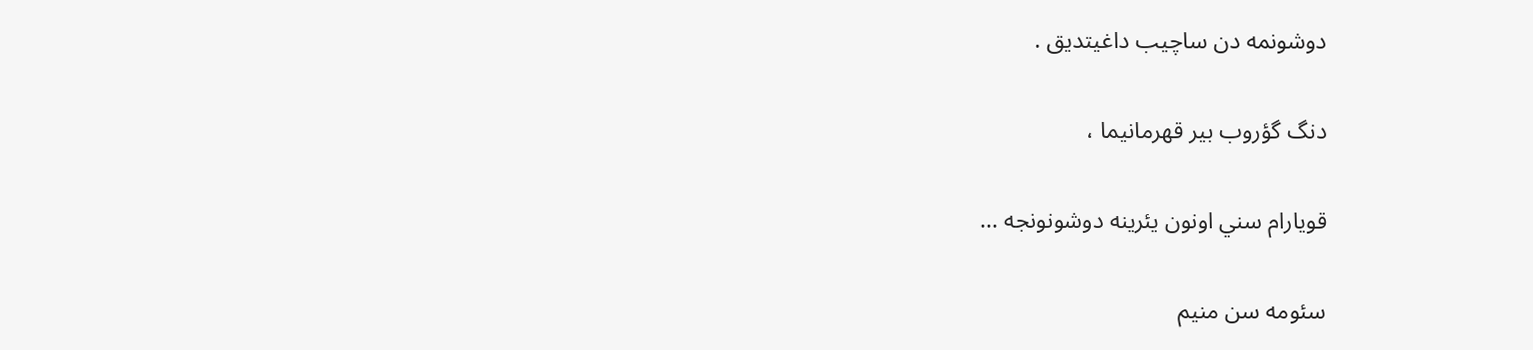دوشونمه دن ساچيب داغيتديق .

دنگ گؤروب بير قهرمانيما ،

قويارام سني اونون يئرينه دوشونونجه ...

سئومه سن منيم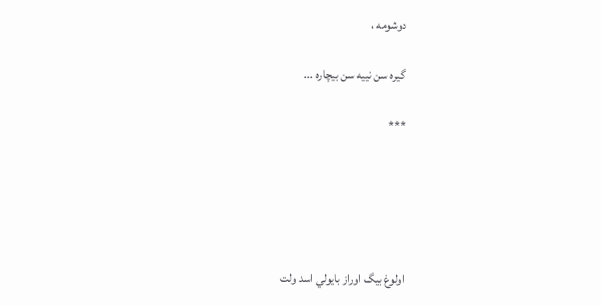دوشومه ،

گيره سن نييه سن بيچاره ...

***





اولوغ بيگ اوراز بايولي اسد ولت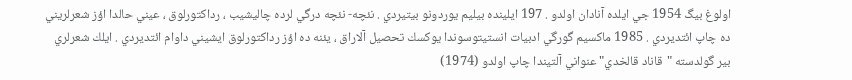اولوغ بيگ 1954 جي ايلده آنادان اولدو . 197 ايلينده بيليم يوردونو بيتيردي . نئچه- نئچه درگي لرده چاليشيب ، رداكتورلوق ، عيني حالدا اؤز شعرلريني ده چاپ ائتديردي . 1985 ماكسيم گورگي ادبيات انستيتوسوندا يوكسك تحصيل آلاراق ، يئنه ده اؤز رداكتورلوق ايشيني داوام ائتديردي . ايلك شعرلري بير گولدسته "قاناد قالخدي" عنواني آلتيندا چاپ اولدو (1974)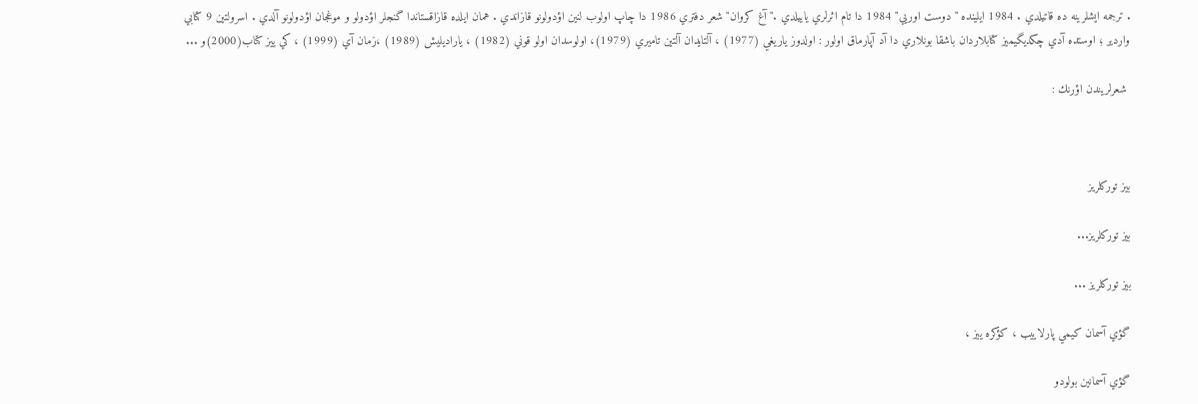. ترجمه ايشلرينه ده قاتيلدي . 1984 ايلينده "دوست اوريي" 1984 دا تام اثرلري ياييلدي ." آغ كروان" شعر دفتري 1986 دا چاپ اولوب لنين اؤدولونو قازاندي . همان ايلده قازاقستاندا گنجلر اؤدولو و موغجان اؤدولونو آلدي . اسرولتين 9 كتابي واردير ؛ اوستده آدي چكديگيميز كتابلاردان باشقا بونلاري دا آد آپارماق اولور : اولدوز ياريغي (1977) ، آلتايدان آلتين تاميري (1979)، اولوسدان اولو قوني (1982) ، ياراديليش (1989) ،زمان آي (1999) ، كي ييز كتاب(2000)و ...

 شعرلريندن اؤرنك :



بيز توركلريز

بيز توركلريز...

بيز توركلريز ...

گؤي آسمان كيمي پارلاييب ، كؤکره ييز ،

گؤي آسمانين بولودو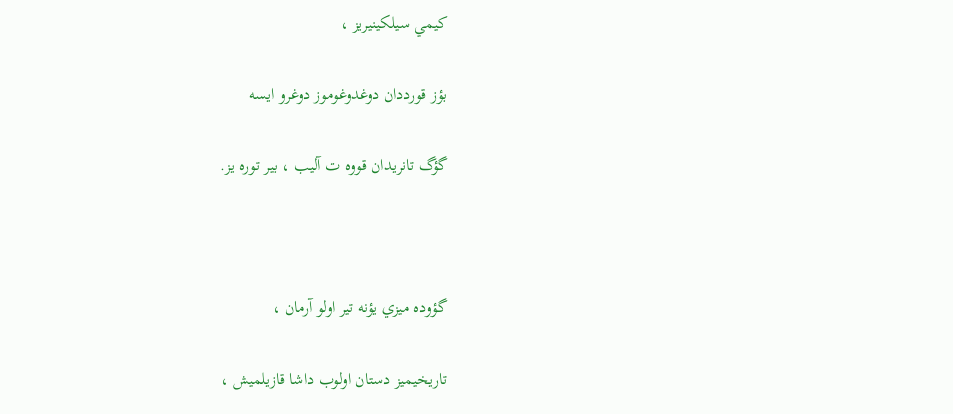كيمي سيلكينيريز ،

بؤز قورددان دوغدوغوموز دوغرو ايسه

گؤگ تانريدان قووه ت آليب ، بير توره يز.



گؤوده ميزي يؤنه تير اولو آرمان ،

تاريخيميز دستان اولوب داشا قازيلميش ،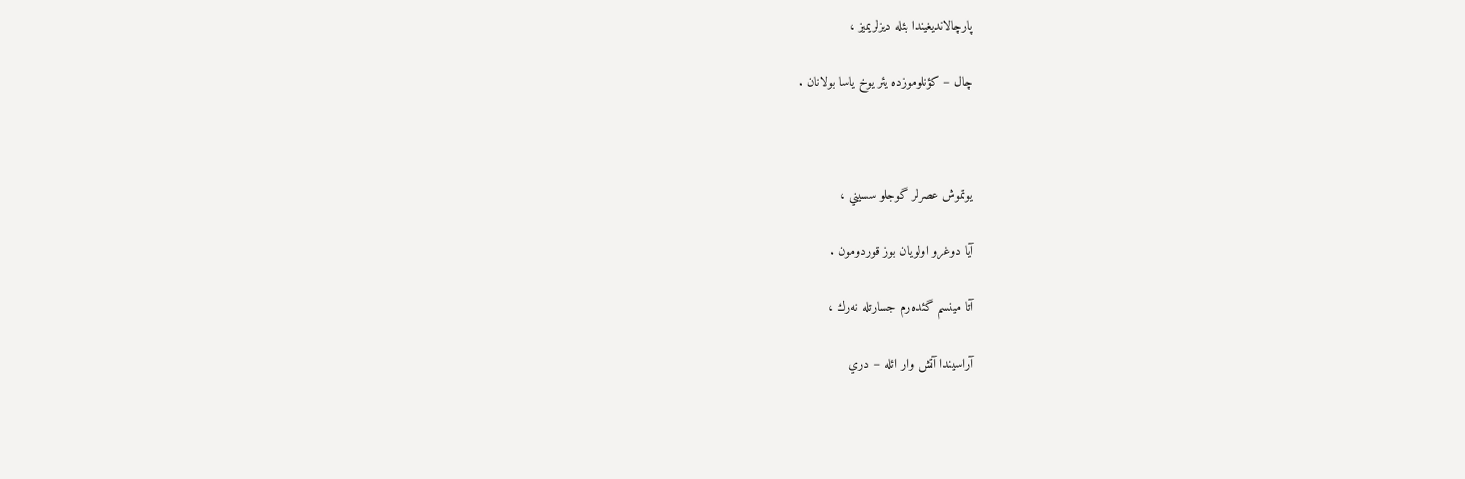پارچالانديغيندا بئله ديزلريميز ،

چال – كؤنلوموزده يئر يوخ ياسا بولانان .



يوتموش عصرلر گوجلو سسيني ،

آيا دوغرو اولويان بوز قوردومون .

آتا مينسم گئده‌رم جسارتله نه‌رك ،

آراسيندا آتش وار ائله – دري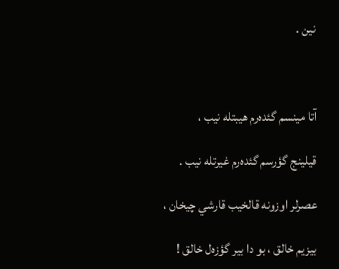نين .



آتا مینسم گئده‌رم هيبتله نيب ،

قيلينج گؤرسم گئده‌رم غيرتله نيب .

عصرلر اوزونه قالخيب قارشي چيخان ،

بيزيم خالق ، بو دا بير گؤزه‌ل خالق !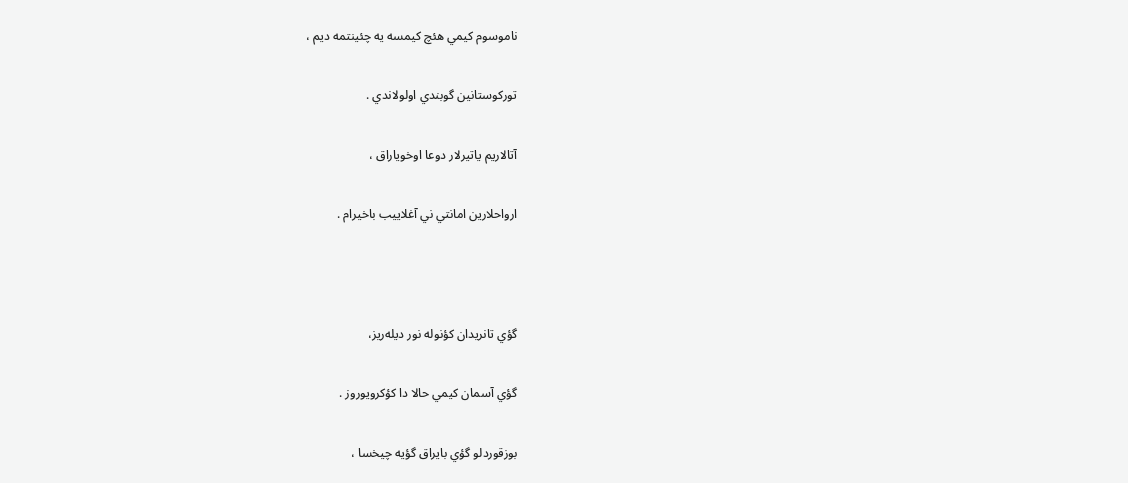ناموسوم كيمي هئچ كيمسه يه چئينتمه ديم ،

توركوستانين گوبندي اولولاندي .

آتالاريم ياتيرلار دوعا اوخوياراق ،

ارواحلارين امانتي ني آغلاييب باخيرام .



گؤي تانريدان كؤنوله نور ديله‌ريز،

گؤي آسمان كيمي حالا دا كؤكرويوروز .

بوزقوردلو گؤي بايراق گؤيه چيخسا ،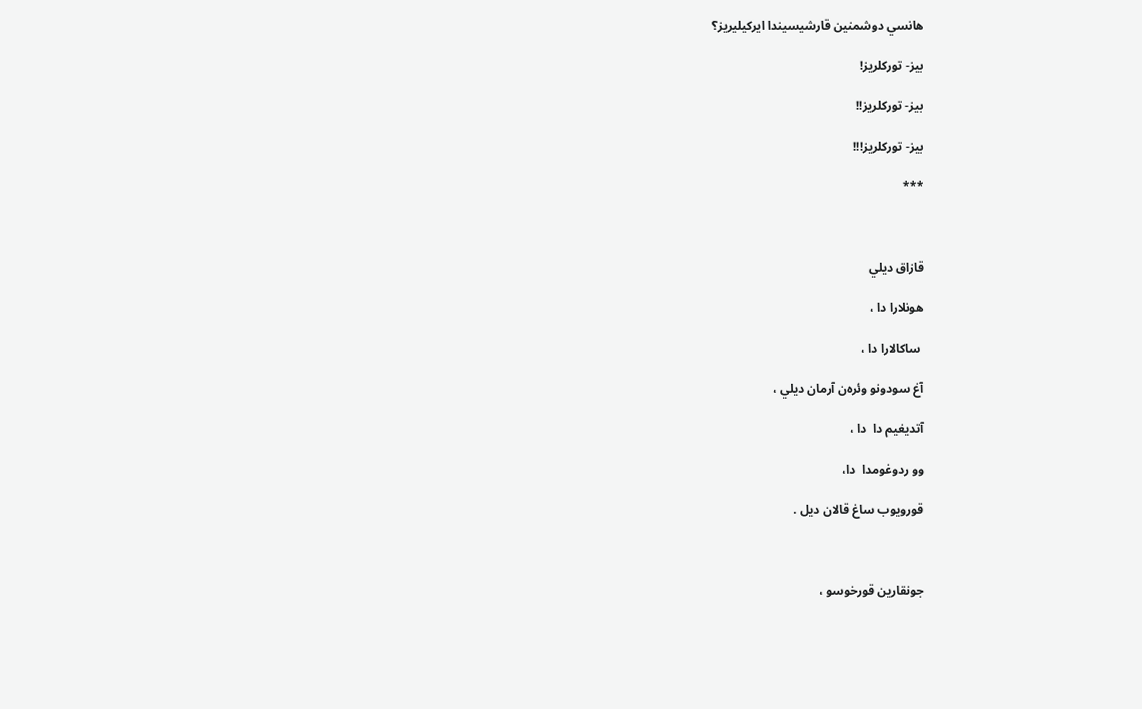هانسي دوشمنين قارشيسيندا ايركيليريز؟

بيز- توركلريز!

بيز- توركلريز!!

بيز- توركلريز!!!

***



قازاق ديلي

هونلارا دا ،

 ساكالارا دا ،

آغ سودونو وئره‌ن آرمان ديلي ،

آتديغيم دا  دا ،

وو ردوغومدا  دا،

قورويوب ساغ قالان ديل .



جونقارين قورخوسو ،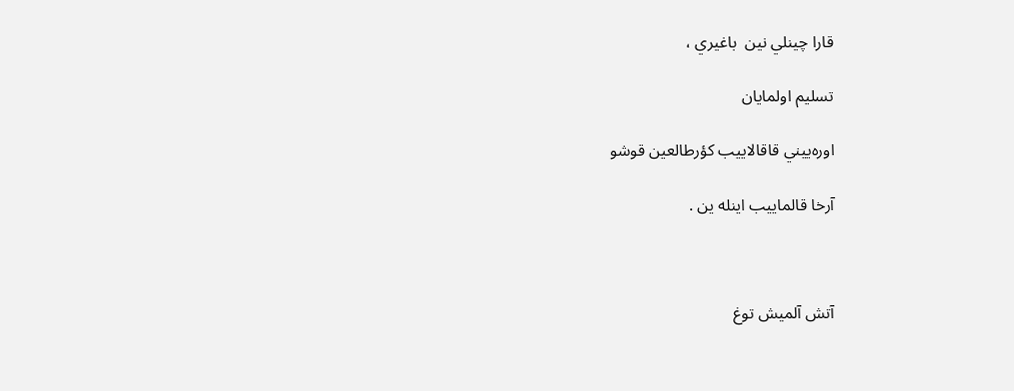قارا چينلي نين  باغيري ،

تسليم اولمايان

اوره‌ييني قاقالاييب كؤرطالعين قوشو

آرخا قالماييب اينله ين .



آتش آلميش توغ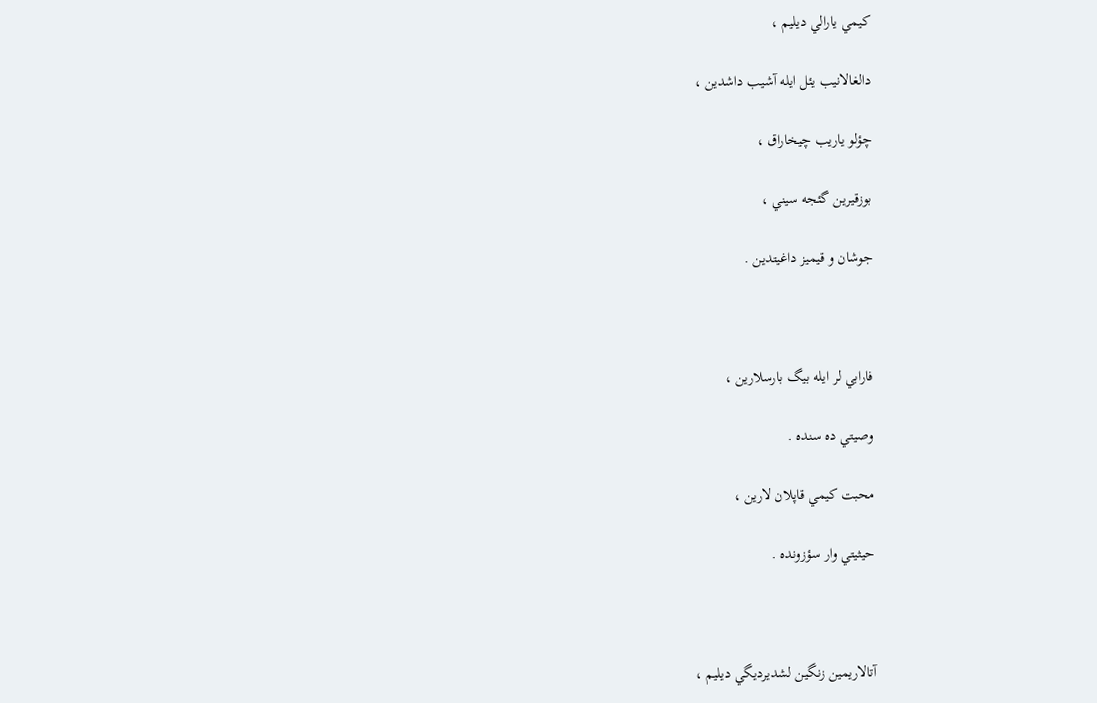كيمي يارالي ديليم ،

دالغالانيب یئل ايله آشيب داشدين ،

چؤلو ياريب چيخاراق ،

بوزقيرين گئجه سيني ،

جوشان و قيميز داغیتدين .



فارابي لر ايله بيگ بارسلارين ،

وصيتي ده سنده .

محبت كيمي قاپلان لارين ،

حيثيتي وار سؤزونده .



آتالاريمين زنگين لشديرديگي ديليم ،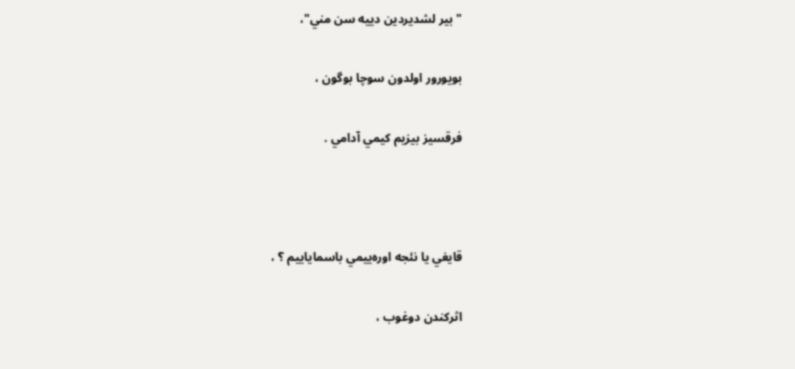"بير لشديردين دييه سن مني"،

بويورور اولدون سوچا بوگون ،

فرقسيز بيزيم كيمي آدامي .



قايغي يا نئجه اوره‌ييمي باسماياييم ؟ ،

اثركندن دوغوب ،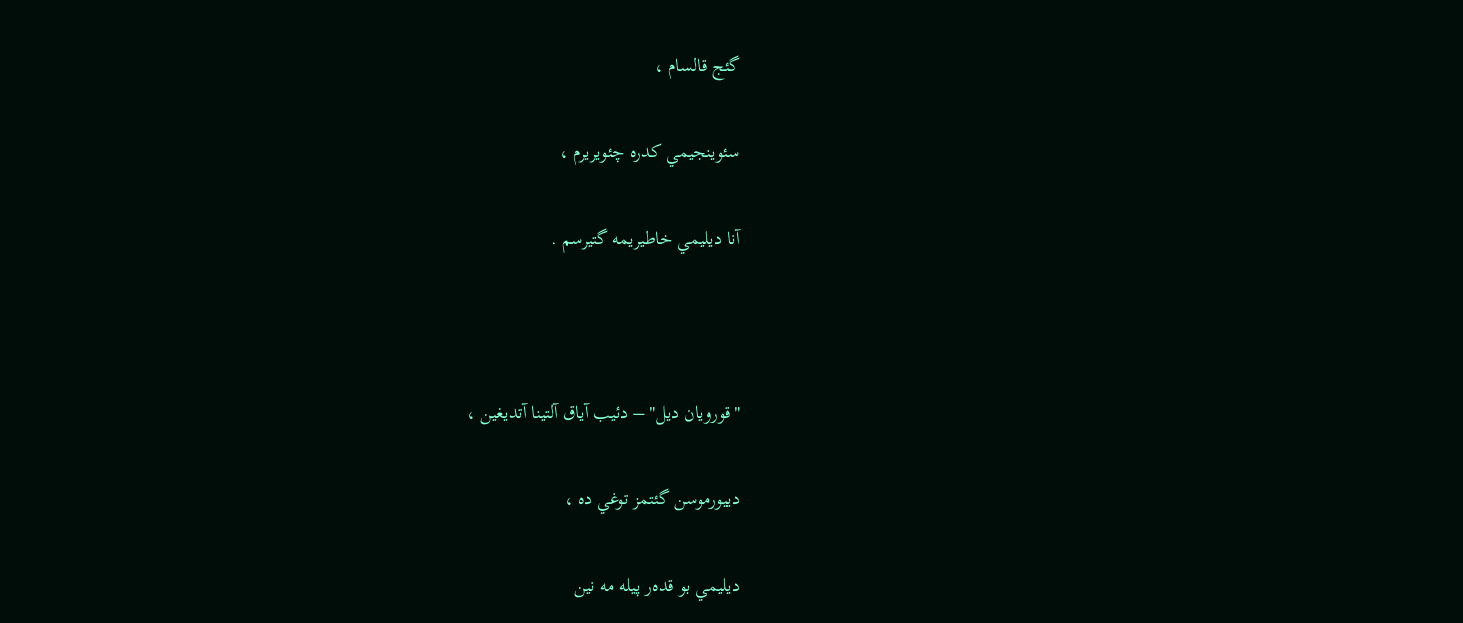گئج قالسام ،

سئوينجيمي كدره چئويريرم ،

آنا ديليمي خاطيريمه گتيرسم .



"قورويان ديل" – دئيب آياق آلتينا آتديغين ،

دييورموسن گئتمز توغي ده ،

ديليمي بو قده‌ر پيله مه نين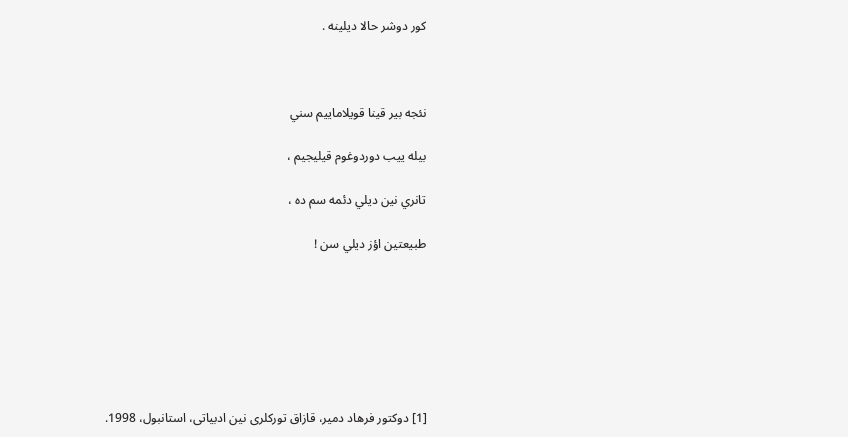كور دوشر حالا ديلينه .



نئجه بير قينا قويلاماييم سني

بيله ييب دوردوغوم قيليجيم ،

تانري نين ديلي دئمه سم ده ،

طبيعتين اؤز ديلي سن !







[1] دوکتور فرهاد دمیر، قازاق تورکلری نین ادبیاتی، استانبول، 1998.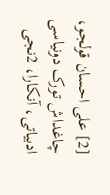[2] علی احسان قولجو، چاغداش تورک دونیاسی ادبیاتی، آنکارا، 2نجی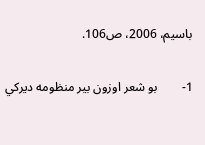باسیم، 2006، ص106.

1-        بو شعر اوزون بير منظومه ديركي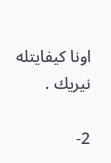اونا كيفايتله نيريك .

2-